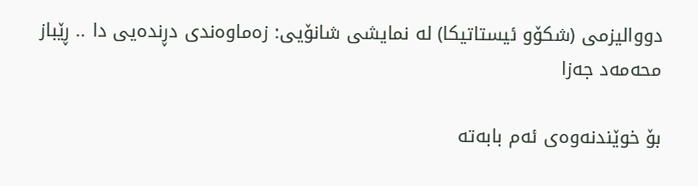دووالیزمی (شکۆو ئیستاتیکا) لە نمایشی شانۆیی: زەماوەندی دڕندەیی دا .. ڕێباز محەمەد جەزا

بۆ خوێندنەوەی ئەم بابەتە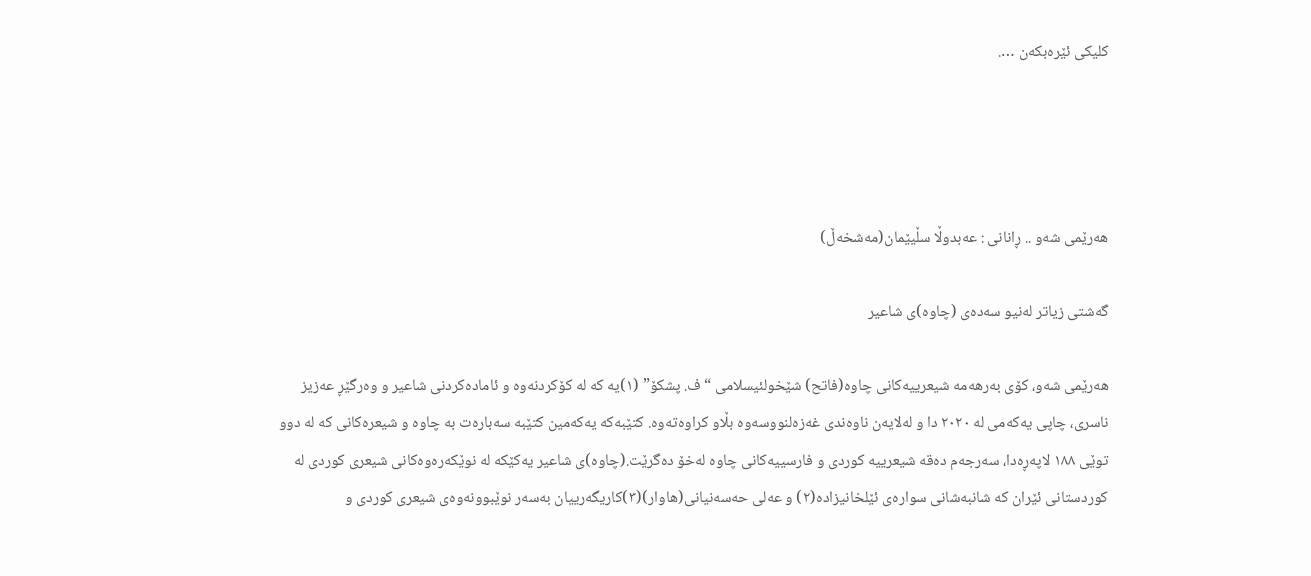کلیکی ئێرەبکەن ….




هەرێمی شەو .. ڕانانی : عەبدوڵا سڵیێمان(مەشخەڵ)

گەشتی زیاتر لەنیو سەدەی (چاوە)ی شاعیر

هەرێمی شەو، کۆی بەرهەمە شیعرییەکانی چاوە(فاتح) شێخولئیسلامی “ف. پشکۆ” (١)یە کە لە کۆکردنەوە و ئامادەکردنی شاعیر و وەرگێڕ عەزیز ناسری، چاپی یەکەمی لە ٢٠٢٠ دا و لەلایەن ناوەندی غەزەلنووسەوە بڵاو کراوەتەوە. کتێبەکە یەکەمین کتێبە سەبارەت بە چاوە و شیعرەکانی کە لە دوو توێی ١٨٨ لاپەڕەدا، سەرجەم دەقە شیعرییە کوردی و فارسییەکانی چاوە لەخۆ دەگرێت.(چاوە)ی شاعیر یەکێکە لە نوێکەرەوەکانی شیعری کوردی لە کوردستانی ئێران کە شانبەشانی سوارەی ئێلخانیزادە(٢) و عەلی حەسەنیانی(هاوار)(٣)کاریگەرییان بەسەر نوێبوونەوەی شیعری کوردی و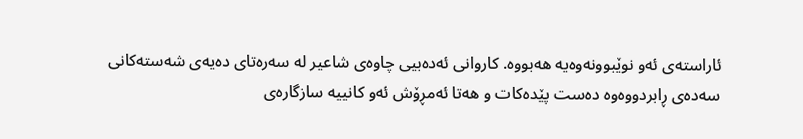ئاراستەی ئەو نوێبوونەوەیە هەبووە. کاروانی ئەدەبیی چاوەی شاعیر لە سەرەتای دەیەی شەستەکانی سەدەی ڕابردووەوە دەست پێدەکات و هەتا ئەمڕۆش ئەو کانییە سازگارەی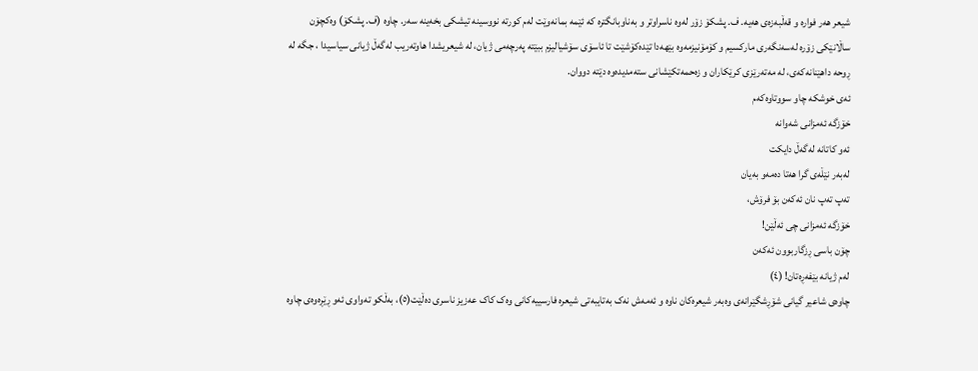شیعر هەر فوارە و قەڵبەزەی هەیە. ف. پشکۆ زۆر لەوە ناسراوتر و بەناوبانگترە کە ئێمە بمانەوێت لەم کورتە نووسینە تیشکی بخەینە سەر. چاوە (ف. پشکۆ) وەکچۆن ساڵانێکی زۆرە لەسەنگەری مارکسیم و کۆمۆنیزمەوە بێهەدا تێدەکۆشێت تا ئاسۆی سۆشیالیزم ببێتە پەرچەمی ژیان، لە شیعریشدا هاوتەریب لەگەڵ ژیانی سیاسیدا ، جگە لە ڕوحە داهێنانەکەی، لە مەتەرێزی کرێکاران و زەحمەتکێشانی ستەمدیدەوە دێتە دووان.
ئەی خوشکە چاو سووتاوەکەم
خۆزگە ئەمزانی شەوانە
ئەو کاتانە لەگەڵ دایکت
لەبەر نێڵەی گرا هەتا دەمەو بەیان
تەپ تەپ نان ئەکەن بۆ فرۆش،
خۆزگە ئەمزانی چی ئەڵێن!
چۆن باسی ڕزگاربوون ئەکەن
لەم ژیانە بێفەڕەتان! (٤)
چاوەی شاعیر گیانی شۆڕشگێرانەی وەبەر شیعرەکان ناوە و ئەمەش نەک بەتایبەتی شیعرە فارسییەکانی وەک کاک عەزیز ناسری دەڵێت(٥)، بەڵکو تەواوی ئەو ڕێڕەوەی چاوە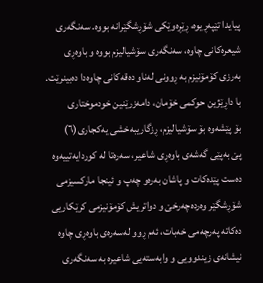پیایدا تێپەڕیوە، ڕێڕەوێکی شۆڕشگێرانە بووە. سەنگەری شیعرەکانی چاوە، سەنگەری سۆشیالیزم بووە و باوەڕی بەرزی کۆمۆنیزم بە ڕوونی لەناو دەقەکانی چاوەدا دەبینرێت.
با داڕێژین حوکمی خۆمان، دامەزرێنین خودموختاری
بۆ پێشەوە بۆ سۆشیالیزم، ڕزگاریبەخشی یەکجاری(٦)
پێ بەپێی گەشەی باوەڕی شاعیر، سەرەتا لە کوردایەتییەوە دەست پێدەکات و پاشان بەرەو چەپ و ئینجا مارکسیزمی شۆڕشگێر وەردەچەرخێ و دواتریش کۆمۆنیزمی کرێکاریی دەکاتە پەرچەمی خەبات، ئەم ڕوو لەسەرەی باوەڕی چاوە نیشانەی زیندوویی و وابەستەیی شاعیرە بە سەنگەری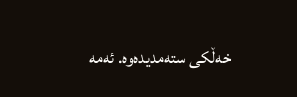خەڵکی ستەمدیدەوە. ئەمە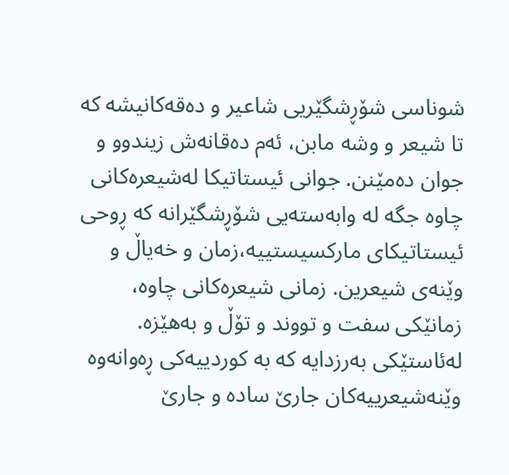شوناسی شۆڕشگێریی شاعیر و دەقەکانیشە کە تا شیعر و وشە مابن، ئەم دەقانەش زیندوو و جوان دەمێنن. جوانی ئیستاتیکا لەشیعرەکانی چاوە جگە لە وابەستەیی شۆڕشگێرانە کە ڕوحی ئیستاتیکای مارکسیستییە،زمان و خەیاڵ و وێنەی شیعرین. زمانی شیعرەکانی چاوە، زمانێکی سفت و تووند و تۆڵ و بەهێزە. لەئاستێکی بەرزدایە کە بە کوردییەکی ڕەوانەوە وێنەشیعرییەکان جارێ سادە و جارێ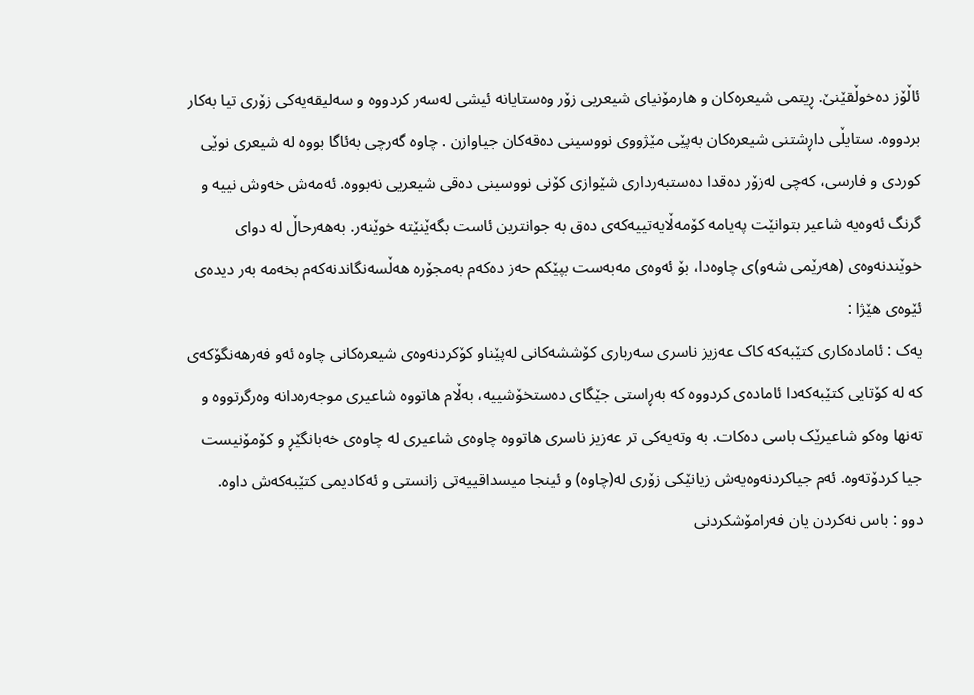ئاڵۆز دەخوڵقێنێ. ڕیتمی شیعرەکان و هارمۆنیای شیعریی زۆر وەستایانە ئیشی لەسەر کردووە و سەلیقەیەکی زۆری تیا بەکار بردووە. ستایڵی داڕشتنی شیعرەکان بەپێی مێژووی نووسینی دەقەکان جیاوازن . چاوە گەرچی بەئاگا بووە لە شیعری نوێی کوردی و فارسی، کەچی لەزۆر دەقدا دەستبەرداری شێوازی کۆنی نووسینی دەقی شیعریی نەبووە. ئەمەش خەوش نییە و گرنگ ئەوەیە شاعیر بتوانێت پەیامە کۆمەڵایەتییەکەی دەق بە جوانترین ئاست بگەێنێتە خوێنەر. بەهەرحاڵ لە دوای خوێندنەوەی (هەرێمی شەو)ی چاوەدا، بۆ ئەوەی مەبەست بپێکم حەز دەکەم بەمجۆرە هەڵسەنگاندنەکەم بخەمە بەر دیدەی ئێوەی هێژا :
یەک : ئامادەکاری کتێبەکە کاک عەزیز ناسری سەرباری کۆششەکانی لەپێناو کۆکردنەوەی شیعرەکانی چاوە ئەو فەرهەنگۆکەی کە لە کۆتایی کتێبەکەدا ئامادەی کردووە کە بەڕاستی جێگای دەستخۆشییە، بەڵام هاتووە شاعیری موجەرەدانە وەرگرتووە و تەنها وەکو شاعیرێک باسی دەکات. بە وتەیەکی تر عەزیز ناسری هاتووە چاوەی شاعیری لە چاوەی خەبانگێڕ و کۆمۆنیست جیا کردۆتەوە. ئەم جیاکردنەوەیەش زیانێکی زۆری لە(چاوە) و ئینجا میسداقییەتی زانستی و ئەکادیمی کتێبەکەش داوە.
دوو : باس نەکردن یان فەرامۆشکردنی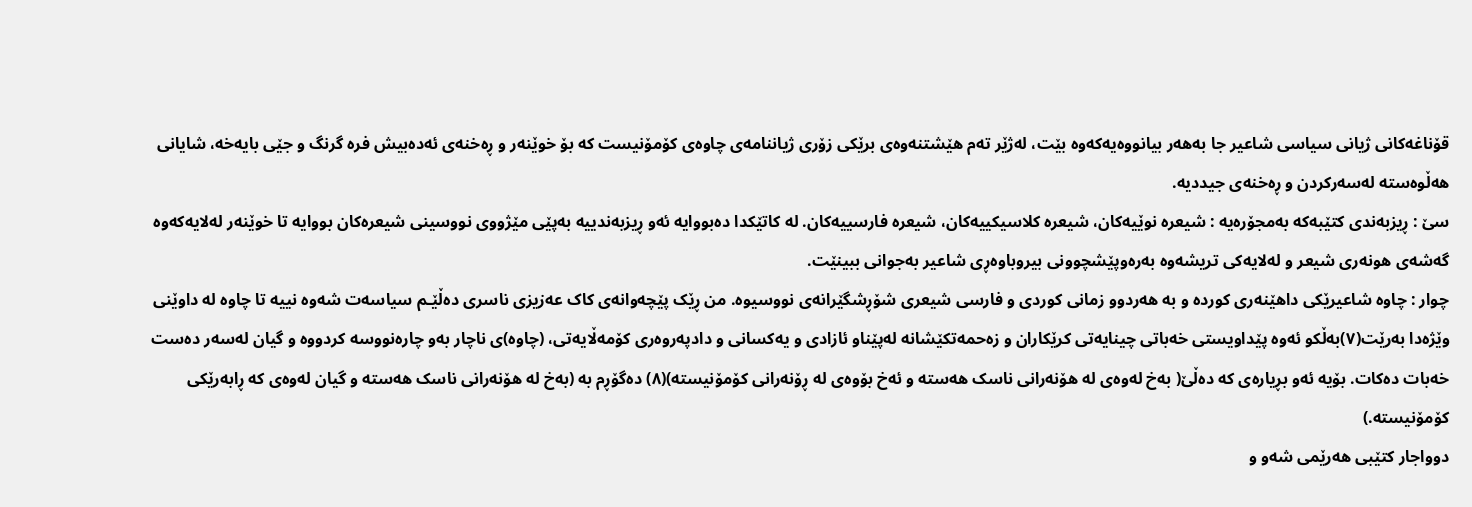قۆناغەکانی ژیانی سیاسی شاعیر جا بەهەر بیانووەیەکەوە بێت، لەژێر تەم هێشتنەوەی برێکی زۆری ژیاننامەی چاوەی کۆمۆنیست کە بۆ خوێنەر و ڕەخنەی ئەدەبیش فرە گرنگ و جێی بایەخە، شایانی هەڵوەستە لەسەرکردن و ڕەخنەی جیددیە.
سێ : ڕیزبەندی کتێبەکە بەمجۆرەیە : شیعرە نوێیەکان، شیعرە کلاسیکییەکان، شیعرە فارسییەکان. لە کاتێکدا دەبووایە ئەو ڕیزبەندییە بەپێی مێژووی نووسینی شیعرەکان بووایە تا خوێنەر لەلایەکەوە گەشەی هونەری شیعر و لەلایەکی تریشەوە بەرەوپێشچوونی بیروباوەڕی شاعیر بەجوانی ببینێت.
چوار : چاوە شاعیرێکی داهێنەری کوردە و بە هەردوو زمانی کوردی و فارسی شیعری شۆڕشگێرانەی نووسیوە. من ڕێک پێچەوانەی کاک عەزیزی ناسری دەڵێـم سیاسەت شەوە نییە تا چاوە لە داوێنی وێژەدا بەرێت(٧)بەڵکو ئەوە پێداویستی خەباتی چینایەتی کرێکاران و زەحمەتکێشانە لەپێناو ئازادی و یەکسانی و دادپەروەری کۆمەڵایەتی، (چاوە)ی ناچار بەو چارەنووسە کردووە و گیان لەسەر دەست خەبات دەکات. بۆیە ئەو بڕیارەی کە دەڵێ( بەخ لەوەی لە هۆنەرانی ناسک هەستە و ئەخ بۆوەی لە ڕۆنەرانی کۆمۆنیستە)(٨) دەگۆڕم بە (بەخ لە هۆنەرانی ناسک هەستە و گیان لەوەی کە ڕابەرێکی کۆمۆنیستە.)
دوواجار کتێبی هەرێمی شەو و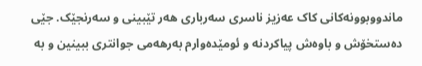ماندووبوونەکانی کاک عەزیز ناسری سەرباری هەر تێبینی و سەرنجێک. جێی دەستخۆش و باوەش پیاکردنە و ئومێدەوارم بەرهەمی جوانتری ببینین و بە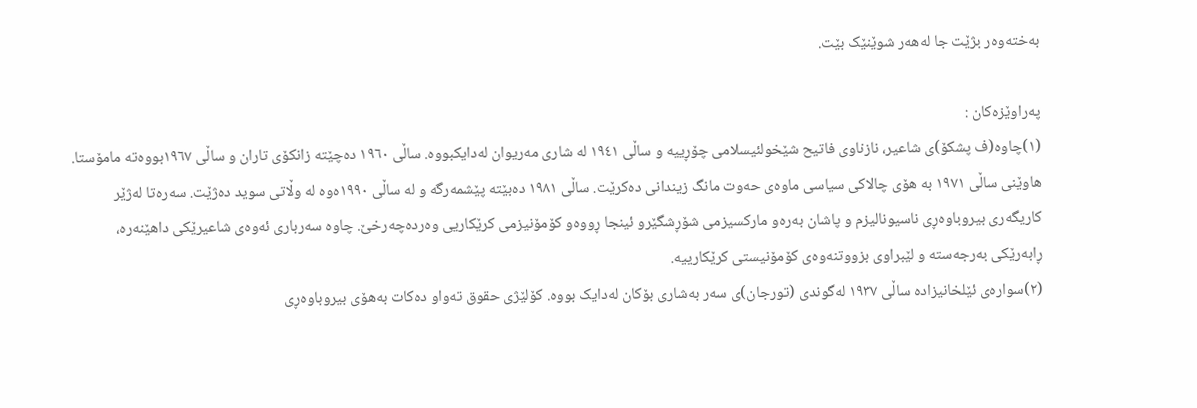بەختەوەر بژێت جا لەهەر شوێنێک بێت.

پەراوێزەکان :
(١)چاوە(ف پشکۆ)ی شاعیر، نازناوی فاتیح شێخولئیسلامی چۆڕییە و ساڵی ١٩٤١ لە شاری مەریوان لەدایکبووە. ساڵی ١٩٦٠ دەچێتە زانکۆی تاران و ساڵی ١٩٦٧بووەتە مامۆستا. هاوێنی ساڵی ١٩٧١ بە هۆی چالاکی سیاسی ماوەی حەوت مانگ زیندانی دەکرێت. ساڵی ١٩٨١ دەبێتە پێشمەرگە و لە ساڵی ١٩٩٠ەوە لە وڵاتی سوید دەژێت. سەرەتا لەژێر کاریگەری بیروباوەڕی ناسیونالیزم و پاشان بەرەو مارکسیزمی شۆڕشگێرو ئینجا ڕووەو کۆمۆنیزمی کرێکاریی وەردەچەرخێ. چاوە سەرباری ئەوەی شاعیرێکی داهێنەرە، ڕابەرێکی بەرجەستە و لێبراوی بزووتنەوەی کۆمۆنیستی کرێکارییە.
(٢)سوارەی ئێلخانیزادە ساڵی ١٩٣٧ لەگوندی (تورجان)ی سەر بەشاری بۆکان لەدایک بووە. کۆلێژی حقوق تەواو دەکات بەهۆی بیروباوەڕی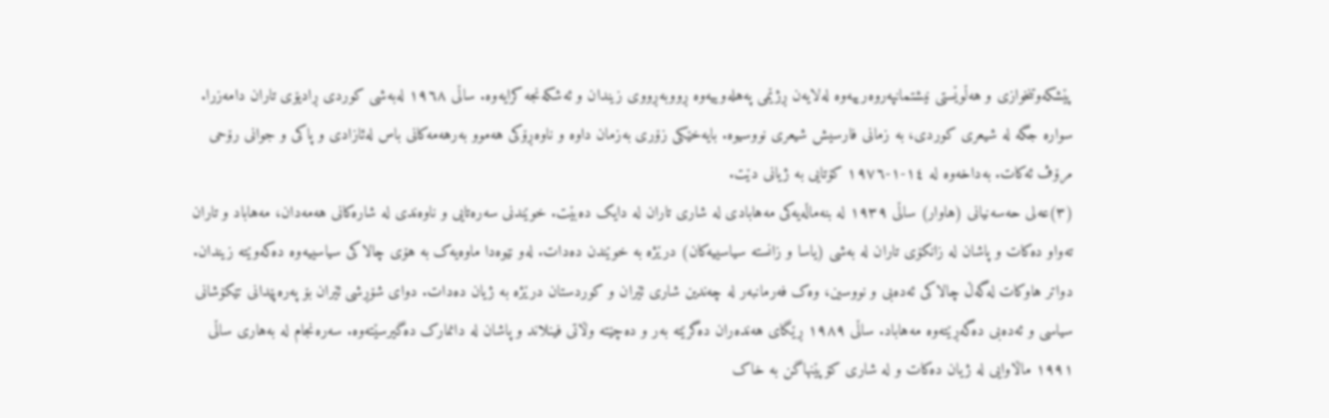پێشکەوتنخوازی و هەڵوێستی نیشتمانپەروەرییەوە لەلایەن ڕژێمی پەهلەوییەوە ڕووبەڕووی زیندان و ئەشکەنجە کرایەوە. ساڵی ١٩٦٨ لەبەشی کوردی ڕادیۆی تاران دامەزرا. سوارە جگە لە شیعری کوردی، بە زمانی فارسیش شیعری نووسیوە. بایەخێکی زۆری بەزمان داوە و ناوەڕۆکی هەموو بەرهەمەکانی باس لەئازادی و پاکی و جوانی رۆحی مرۆڤ ئەکات. بەداخەوە لە ١٤-١-١٩٧٦ کۆتایی بە ژیانی دێت.
(٣)عەلی حەسەنیانی (هاوار) ساڵی ١٩٣٩ لە بنەماڵەیەکی مەهابادی لە شاری تاران لە دایک دەبێت. خوێندنی سەرەتایی و ناوەندی لە شارەکانی هەمەدان، مەهاباد و تاران تەواو دەکات و پاشان لە زانکۆی تاران لە بەشی (یاسا و زانستە سیاسییەکان) درێژە بە خوێندن دەدات. لەو نێوەدا ماوەیەک بە هۆی چالاکی سیاسییەوە دەکەوێتە زیندان. دواتر هاوکات لەگەڵ چالاکی ئەدەبی و نووسین، وەک فەرمانبەر لە چەندین شاری ئێران و کوردستان درێژە بە ژیان دەدات. دوای شۆڕشی ئێران بۆ پەرەپێدانی تێکۆشانی سیاسی و ئەدەبی دەگەڕێتەوە مەهاباد. ساڵی ١٩٨٩ ڕێگای هەندەران دەگرێتە بەر و دەچێتە وڵاتی فینلاند و پاشان لە دانمارک دەگیرسێتەوە. سەرەنجام لە بەهاری ساڵی ١٩٩١ ماڵاوایی لە ژیان دەکات و لە شاری کۆپێنهاگن بە خاک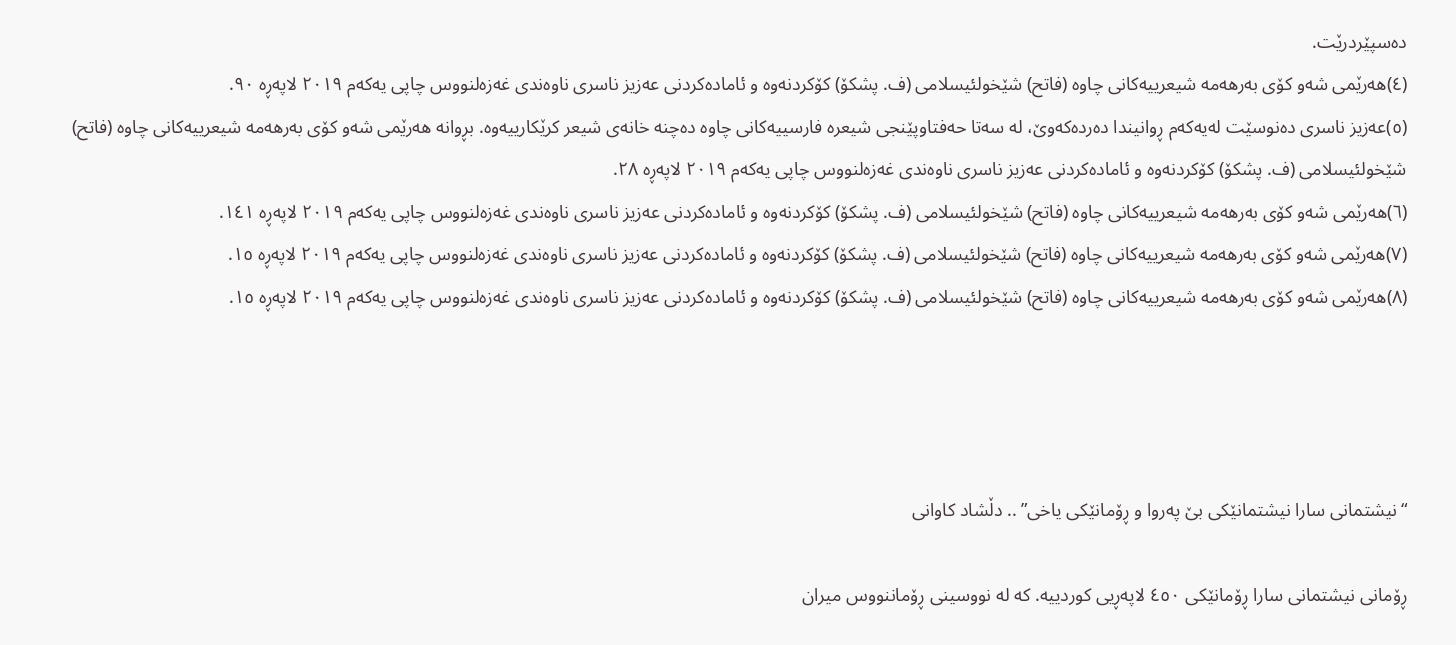دەسپێردرێت.
(٤)هەرێمی شەو کۆی بەرهەمە شیعرییەکانی چاوە (فاتح) شێخولئیسلامی (ف. پشکۆ) کۆکردنەوە و ئامادەکردنی عەزیز ناسری ناوەندی غەزەلنووس چاپی یەکەم ٢٠١٩ لاپەڕە ٩٠.
(٥)عەزیز ناسری دەنوسێت لەیەکەم ڕوانیندا دەردەکەوێ، لە سەتا حەفتاوپێنجی شیعرە فارسییەکانی چاوە دەچنە خانەی شیعر کرێکارییەوە. بڕوانە هەرێمی شەو کۆی بەرهەمە شیعرییەکانی چاوە (فاتح) شێخولئیسلامی (ف. پشکۆ) کۆکردنەوە و ئامادەکردنی عەزیز ناسری ناوەندی غەزەلنووس چاپی یەکەم ٢٠١٩ لاپەڕە ٢٨.
(٦)هەرێمی شەو کۆی بەرهەمە شیعرییەکانی چاوە (فاتح) شێخولئیسلامی (ف. پشکۆ) کۆکردنەوە و ئامادەکردنی عەزیز ناسری ناوەندی غەزەلنووس چاپی یەکەم ٢٠١٩ لاپەڕە ١٤١.
(٧)هەرێمی شەو کۆی بەرهەمە شیعرییەکانی چاوە (فاتح) شێخولئیسلامی (ف. پشکۆ) کۆکردنەوە و ئامادەکردنی عەزیز ناسری ناوەندی غەزەلنووس چاپی یەکەم ٢٠١٩ لاپەڕە ١٥.
(٨)هەرێمی شەو کۆی بەرهەمە شیعرییەکانی چاوە (فاتح) شێخولئیسلامی (ف. پشکۆ) کۆکردنەوە و ئامادەکردنی عەزیز ناسری ناوەندی غەزەلنووس چاپی یەکەم ٢٠١٩ لاپەڕە ١٥.




“نیشتمانی سارا نیشتمانێکی بێ پەروا و ڕۆمانێکی یاخی” .. دڵشاد کاوانی

ڕۆمانی نیشتمانی سارا ڕۆمانێکی ٤٥٠ لاپەڕیی کوردییە. کە لە نووسینی ڕۆماننووس میران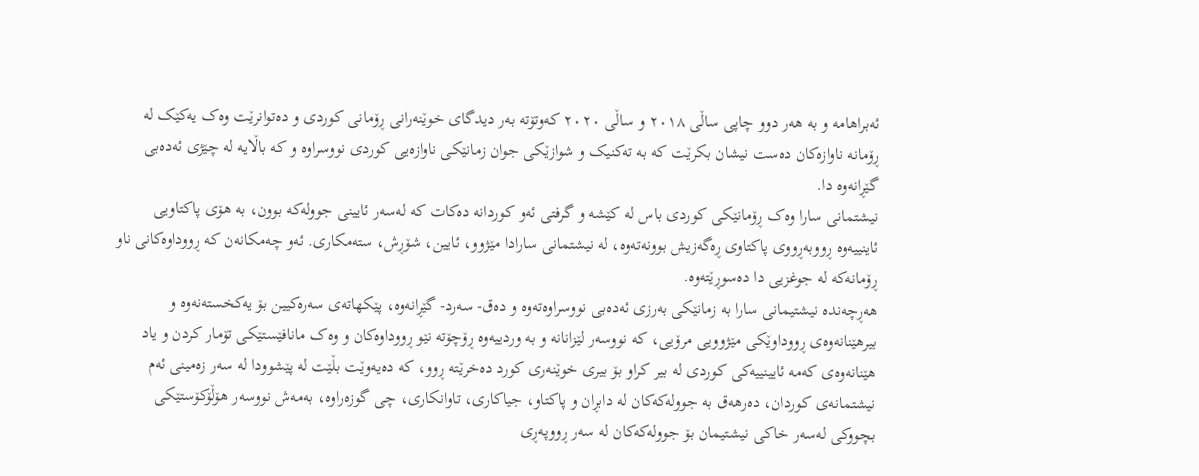ئەبراهامە و بە هەر دوو چاپی ساڵی ٢٠١٨ و ساڵی ٢٠٢٠ کەوتۆتە بەر دیدگای خوێنەرانی ڕۆمانی کوردی و دەتوانرێت وەک یەکێک لە ڕۆمانە ناوازەکان دەست نیشان بکرێت کە بە تەکنیک و شوازێکی جوان زمانێکی ناوازەیی کوردی نووسراوە و کە باڵایە لە چێژی ئەدەبی گێڕانەوە دا.
نیشتمانی سارا وەک ڕۆمانێکی کوردی باس لە کێشە و گرفتی ئەو کوردانە دەکات کە لەسەر ئایینی جوولەکە بوون، بە هۆی پاکتاویی ئاینییەوە ڕووبەڕووی پاکتاوی ڕەگەزیش بوونەتەوە، لە نیشتمانی سارادا مێژوو، ئایین، شۆڕش، ستەمکاری. ئەو چەمکانەن کە ڕووداوەکانی ناو ڕۆمانەکە لە جوغزیی دا دەسوڕێتەوە.
هەڕچەندە نیشتیمانی سارا بە زمانێکی بەرزی ئەدەبی نووسراوەتەوە و دەق- سەرد- گێڕانەوە، پێکهاتەی سەرەکیین بۆ یەکخستەنەوە و بیرهێنانەوەی ڕووداوێکی مێژوویی مرۆیی، کە نووسەر لێزانانە و بە وردییەوە ڕۆچۆتە نێو ڕووداوەکان و وەک مانافێستێکی تۆمار کردن و یاد هێنانەوەی کەمە ئایینییەکی کوردی لە بیر کراو بۆ بیری خوێنەری کورد دەخرێتە ڕوو، کە دەیەوێت بڵێت لە پێشوودا لە سەر زەمینی ئەم نیشتمانەی کوردان، دەرهەق بە جوولەکەکان لە دابڕان و پاکتاو، جیاکاری، تاوانکاری، چی گوزەراوە، بەمەش نووسەر هۆڵۆکۆستێکی بچووکی لەسەر خاکی نیشتیمان بۆ جوولەکەکان لە سەر ڕووپەڕی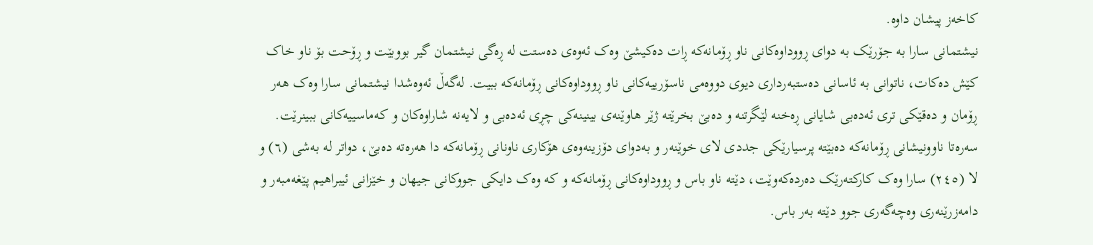کاخەز پیشان داوە.
نیشتمانی سارا بە جۆرێک بە دوای ڕووداوەکانی ناو ڕۆمانەکە ڕات دەکیشێ وەک ئەوەی دەستت لە ڕەگی نیشتمان گیر بووبێت و ڕۆحت بۆ ناو خاک کێش دەکات، ناتوانی بە ئاسانی دەستبەرداری دیوی دووەمی ناسۆرییەکانی ناو ڕووداوەکانی ڕۆمانەکە ببیت. لەگەڵ ئەوەشدا نیشتمانی سارا وەک هەر ڕۆمان و دەقێکی تری ئەدەبی شایانی ڕەخنە لێگرتنە و دەبێ بخرێتە ژێر هاوێنەی بینینەکی چڕی ئەدەبی و لایەنە شاراوەکان و کەماسییەکانی ببینرێت.
سەرەتا ناوونیشانی ڕۆمانەکە دەبێتە پرسیارێکی جددی لای خوێنەر و بەدوای دۆزینەوەی هۆکاری ناونانی ڕۆمانەکە دا هەرەتە دەبێ، دواتر لە بەشی (٦) و لا (٢٤٥) سارا وەک کارکتەرێک دەردەکەوێت، دێتە ناو باس و ڕووداوەکانی ڕۆمانەکە و کە وەک دایکی جووکانی جیهان و خێزانی ئیبراهیم پێغەمبەر و دامەزرێنەری وەچەگەری جوو دێتە بەر باس.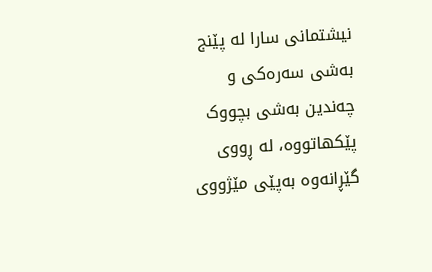نیشتمانی سارا لە پێنج بەشی سەرەکی و چەندین بەشی بچووک پێکهاتووە، لە ڕووی گێڕانەوە بەپێی مێژووی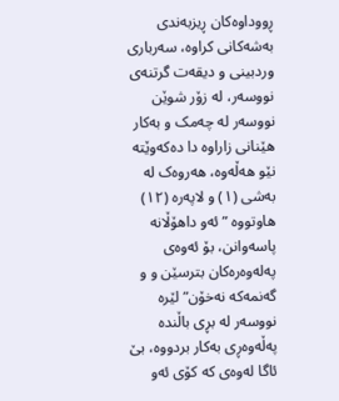ڕووداوەکان ڕیزبەندی بەشەکانی کراوە، سەرباری وردبینی و دیقەت گرتنەی نووسەر، لە زۆر شوێن نووسەر لە چەمک و بەکار هێنانی زاراوە دا دەکەوێتە نێو هەڵەوە، هەروەک لە بەشی (١) و لاپەرە (١٢) هاوتووە ” ئەو داهۆڵانە پاسەوانن، بۆ ئەوەی پەلەوەرەکان بترسێن و و گەنمەکە نەخۆن” لێرە نووسەر لە بڕی باڵندە پەڵەوەڕی بەکار بردووە، بێ ئاگا لەوەی کە کۆی ئەو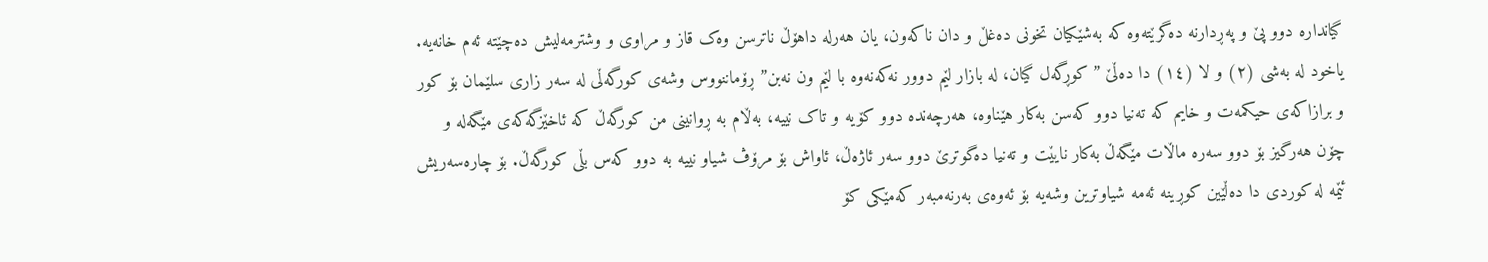گیاندارە دوو پێ و پەڕدارنە دەگرێتەوە کە بەشێکیان تخونی دەغڵ و دان ناکەون، یان هەرلە داهۆڵ ناترسن وەک قاز و مراوی و وشترمەلیش دەچێتە ئەم خانەیە.
یاخود لە بەشی (٢) و لا (١٤) دا دەڵێ ” کوڕگەل گیان، لە بازار لێم دوور نەکەنەوە با لێم ون نەبن” ڕۆماننووس وشەی کورگەڵی لە سەر زاری سلێمان بۆ کور و برازاکەی حیکمەت و خایم کە تەنیا دوو کەسن بەکار هێناوە، هەرچەندە دوو کۆیە و تاک نییە، بەڵام بە ڕوانینی من کورگەڵ کە ئاخێزگەکەی مێگەلە و چۆن هەرگیز بۆ دوو سەرە ماڵات مێگەڵ بەکار نایێت و تەنیا دەگوترێ دوو سەر ئاژەڵ، ئاواش بۆ مرۆڤ شیاو نییە بە دوو کەس بڵی کورگەڵ. بۆ چارەسەریش ئێمە لە کوردی دا دەڵێین کوڕینە ئەمە شیاوترین وشەیە بۆ ئەوەی بەرنەمبەر کەمێکی کۆ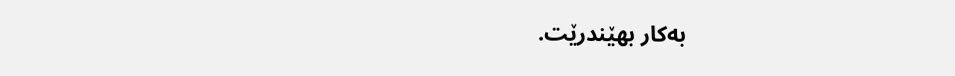بەکار بهێندرێت.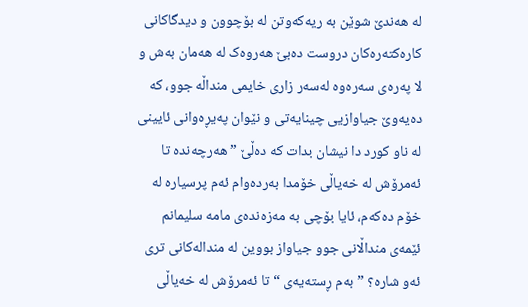لە هەندێ شوێن بە ریەکەوتن لە بۆچوون و دیدگاکانی کارەکتەرەکان دروست دەبێ هەروەک لە هەمان بەش و لا پەرەی سەرەوە لەسەر زاری خایمی منداڵە جوو، کە دەیەوێ جیاوازیی چینایەتی و نێوان پەیڕەوانی ئایینی لە ناو کورد دا نیشان بدات کە دەڵێ ” هەرچەندە تا ئەمرۆش لە خەیاڵی خۆمدا بەردەوام ئەم پرسیارە لە خۆم دەکەم، ئایا بۆچی بە مەزەندەی مامە سلیمانم ئێمەی منداڵانی جوو جیاواز بووین لە مندالەکانی تری ئەو شارە؟ ” بەم ڕستەیەی “تا ئەمرۆش لە خەیاڵی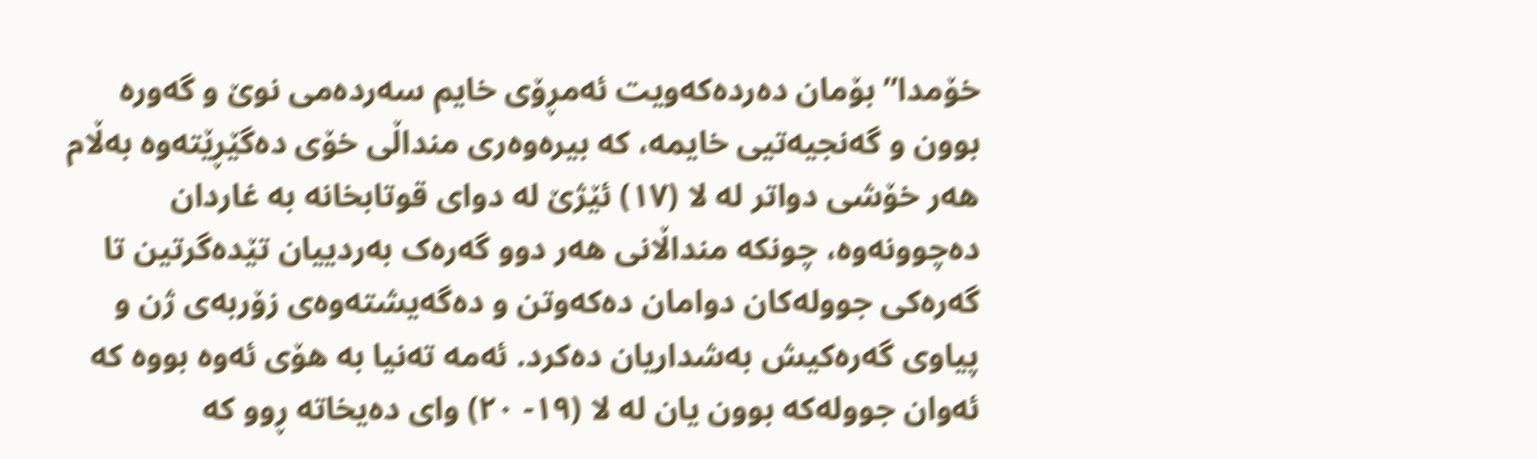خۆمدا” بۆمان دەردەکەویت ئەمڕۆی خایم سەردەمی نوێ و گەورە بوون و گەنجیەتیی خایمە، کە بیرەوەری منداڵی خۆی دەگێڕێتەوە بەڵام هەر خۆشی دواتر لە لا (١٧) ئێژێ لە دوای قوتابخانە بە غاردان دەچوونەوە، چونکە منداڵانی هەر دوو گەرەک بەردییان تێدەگرتین تا گەرەکی جوولەکان دوامان دەکەوتن و دەگەیشتەوەی زۆربەی ژن و پیاوی گەرەکیش بەشداریان دەکرد. ئەمە تەنیا بە هۆی ئەوە بووە کە ئەوان جوولەکە بوون یان لە لا (١٩- ٢٠) وای دەیخاتە ڕوو کە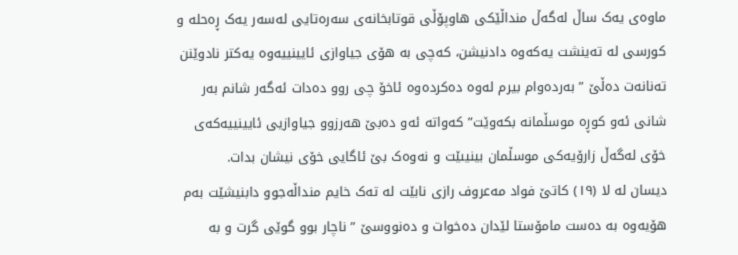ماوەی یەک ساڵ لەگەڵ منداڵێکی هاوپۆڵی قوتابخانەی سەرەتایی لەسەر یەک ڕەحلە و کورسی لە تەینشت یەکەوە دادنیشن، کەچی بە هۆی جیاوازی ئایینییەوە یەکتر نادوێنن تەنانەت دەڵێ ” بەردەوام بیرم لەوە دەکردەوە ئاخۆ چی روو دەدات ئەگەر شانم بەر شانی ئەو کوڕە موسڵمانە بکەوێت” کەواتە ئەو دەبێ هەرزوو جیاوازیی ئایینییەکەی خۆی لەگەڵ زارۆیەکی موسڵمان بینیىێت و نەوەک بێ ئاگایی خۆی نیشان بدات.
دیسان لە لا (١٩) کاتێ فواد مەعروف رازی نابێت لە تەک خایم منداڵەجوو دابنیشێت بەم هۆیەوە بە دەست مامۆستا لێدان دەخوات و دەنووسێ ” ناچار بوو گوێی گرت و بە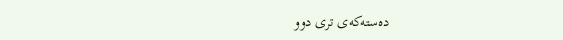دەستەکەی تری دوو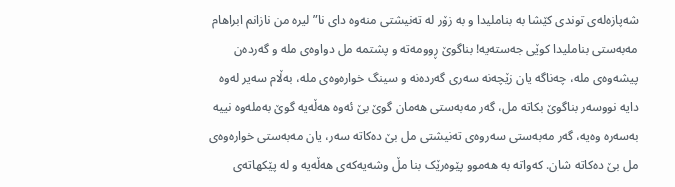شەپازەلەی توندی کێشا بە بناملیدا و بە زۆر لە تەنیشتی منەوە دای نا” لیرە من نازانم ابراهام مەبەستی بناملیدا کوێی جەستەیە! بناگوێ ڕوومەتە و پشتمە مل دواوەی ملە و گەردەن پیشەوەی ملە، چەناگە یان زێچەنە سەری گەردەنە و سینگ خوارەوەی ملە، بەڵام سەیر لەوە دایە نووسەر بناگوێ بکاتە مل، گەر مەبەستی هەمان گوێ بێ ئەوە هەڵەیە گوێ بەملەوە نییە بەسەرە وەیە، گەر مەبەستی سەروەی تەنیشتی مل بێ دەکاتە سەر، یان مەبەستی خوارەوەی مل بێ دەکاتە شان. کەواتە بە هەموو پێوەرێک بنا مڵ وشەیەکەی هەڵەیە و لە پێکهاتەی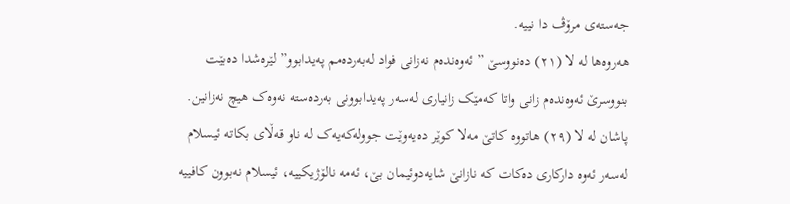جەستەی مرۆڤ دا نییە.
هەروەها لە لا (٢١) دەنووسێ ” ئەوەندەم نەزانی فواد لەبەردەمم پەیدابوو” لێرەشدا دەبێت بنووسرێ ئەوەندەم زانی واتا کەمێک زانیاری لەسەر پەیدابوونی بەردەستە نەوەک هیچ نەزانین. پاشان لە لا (٢٩) هاتووە کاتێ مەلا کوێر دەیەوێت جوولەکەیەک لە ناو قەڵای بکاتە ئیسلام لەسەر ئەوە دارکاری دەکات کە نازانێ شایەدوئیمان بێ، ئەمە نالۆژیکییە، ئیسلام نەبوون کافییە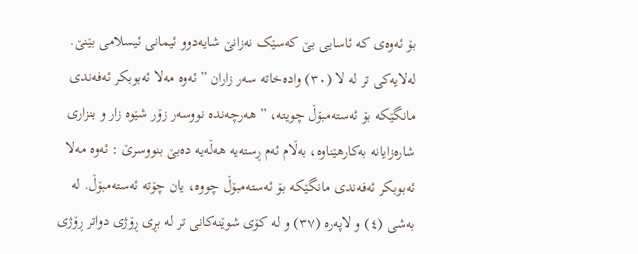بۆ ئەوەی کە ئاسایی بێ کەسێک نەزانێ شایەدوو ئیمانی ئیسلامی بێنێ.
لەلایەکی تر لە لا (٣٠) وادەخاتە سەر زاران ” ئەوە مەلا ئەبوبکر ئەفەندی مانگێکە بۆ ئەستەمبۆڵ چویتە، ” هەرچەندە نووسەر زۆر شێوە زار و بنزاری شارەزایانە بەکارهێناوە، بەڵام ئەم ڕستەیە هەڵەیە دەبێ بنووسرێ : ئەوە مەلا ئەبوبکر ئەفەندی مانگێکە بۆ ئەستەمبۆڵ چووە، یان چۆتە ئەستەمبۆڵ. لە بەشی (٤) و لاپەرە (٣٧) و لە کۆی شوێنەکانی تر لە بڕی ڕۆژی دواتر ڕۆژی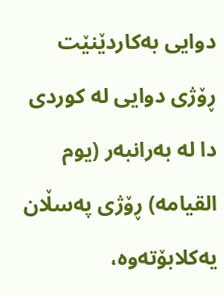دوایی بەکاردێنێت ڕۆژی دوایی لە کوردی دا لە بەرانبەر (یوم القیامە) ڕۆژی پەسڵان یەکلابۆتەوە،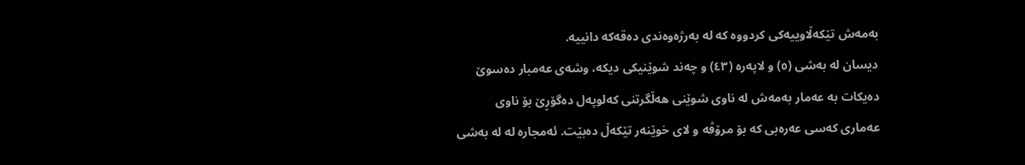بەمەش تێکەڵاوییەکی کردووە کە لە بەرژەوەندی دەقەکە دانییە.
دیسان لە بەشی (٥) و لاپەرە (٤٣) و چەند شوێنیکی دیکە، وشەی عەمبار دەسوێ دەیکات بە عەمار بەمەش لە ناوی شوێنی هەڵگرتنی کەلوپەل دەگۆڕێ بۆ ناوی عەماری کەسی عەرەبی کە بۆ مرۆڤە و لای خوێنەر تێکەڵ دەبێت. ئەمجارە لە لە بەشی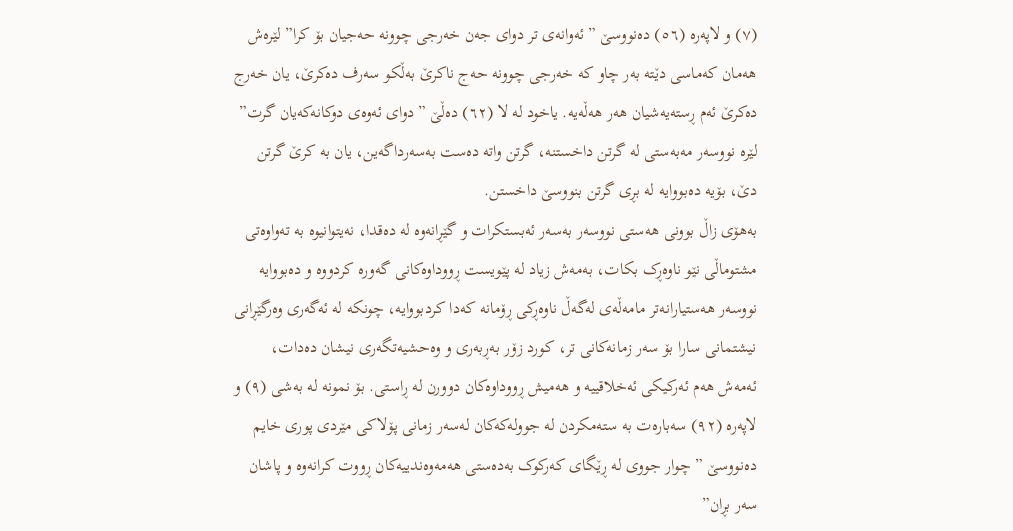(٧) و لاپەرە (٥٦) دەنووسێ ” ئەوانەی تر دوای جەن خەرجی چوونە حەجیان بۆ کرا” لێرەش هەمان کەماسی دێتە بەر چاو کە خەرجی چوونە حەج ناکرێ بەڵکو سەرف دەکرێ، یان خەرج دەکرێ ئەم ڕستەیەشیان هەر هەڵەیە. یاخود لە لا (٦٢) دەڵێ ” دوای ئەوەی دوکانەکەیان گرت” لێرە نووسەر مەبەستی لە گرتن داخستنە، گرتن واتە دەست بەسەرداگەین، یان بە کرێ گرتن دێ، بۆیە دەبووایە لە بڕی گرتن بنووسێ داخستن.
بەهۆی زاڵ بوونی هەستی نووسەر بەسەر ئەبستکرات و گێڕانەوە لە دەقدا، نەیتوانیوە بە تەواوەتی مشتوماڵی نێو ناوەڕک بکات، بەمەش زیاد لە پێویست ڕووداوەکانی گەورە کردووە و دەبووایە نووسەر هەستیارانەتر مامەڵەی لەگەڵ ناوەڕکی ڕۆمانە کەدا کردبووایە، چونکە لە ئەگەری وەرگێڕانی نیشتمانی سارا بۆ سەر زمانەکانی تر، کورد زۆر بەڕبەری و وەحشیەتگەری نیشان دەدات، ئەمەش هەم ئەرکیکی ئەخلاقییە و هەمیش ڕووداوەکان دوورن لە ڕاستی. بۆ نمونە لە بەشی (٩) و لاپەرە (٩٢) سەبارەت بە ستەمکردن لە جوولەکەکان لەسەر زمانی پۆلاکی مێردی پوری خایم دەنووسێ ” چوار جووی لە ڕێگای کەرکوک بەدەستی هەمەوەندییەکان ڕووت کرانەوە و پاشان سەر بڕان”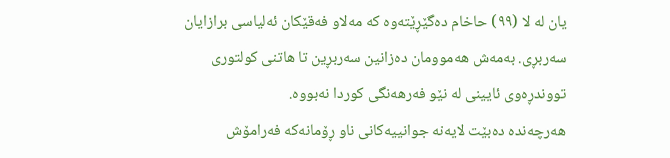یان لە لا (٩٩) حاخام دەگێڕێتەوە کە مەلاو فەقێکان ئەلیاسی برازایان سەربڕی. بەمەش هەموومان دەزانین سەربڕین تا هاتنی کولتوری تووندڕەوی ئایینی لە نێو فەرهەنگی کوردا نەبووە.
هەرچەندە دەبێت لایەنە جوانییەکانی ناو ڕۆمانەکە فەرامۆش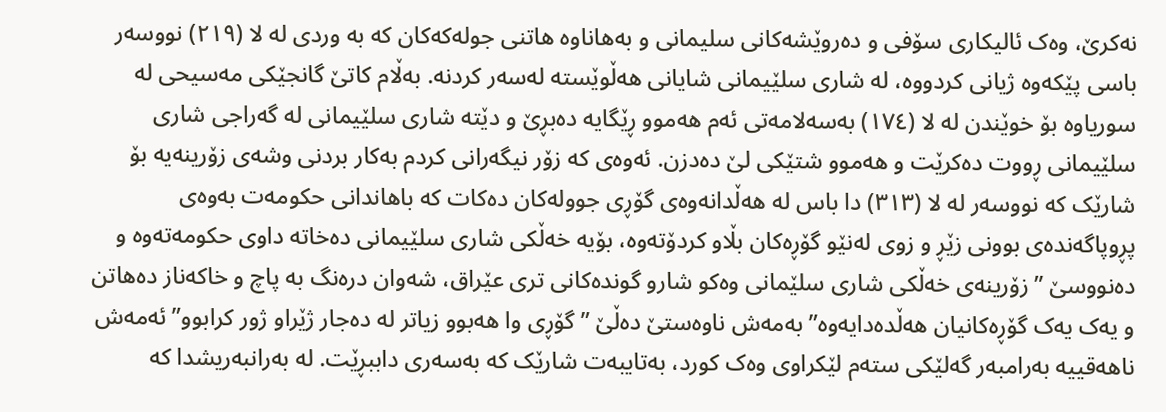نەکرێ، وەک ئالیکاری سۆفی و دەروێشەکانی سلیمانی و بەهاناوە هاتنی جولەکەکان کە بە وردی لە لا (٢١٩) نووسەر باسی پێکەوە ژیانی کردووە، لە شاری سلێیمانی شایانی هەڵوێستە لەسەر کردنە. بەڵام کاتێ گانجێکی مەسیحی لە سوریاوە بۆ خوێندن لە لا (١٧٤) بەسەلامەتی ئەم هەموو ڕێگایە دەبڕێ و دێتە شاری سلێیمانی لە گەراجی شاری سلێیمانی ڕووت دەکرێت و هەموو شتێکی لێ دەدزن. ئەوەی کە زۆر نیگەرانی کردم بەکار بردنی وشەی زۆرینەیە بۆ شارێک کە نووسەر لە لا (٣١٣) دا باس لە هەڵدانەوەی گۆڕی جوولەکان دەکات کە باهاندانی حکومەت بەوەی پڕوپاگەندەی بوونی زێڕ و زوی لەنێو گۆڕەکان بڵاو کردۆتەوە، بۆیە خەڵکی شاری سلێیمانی دەخاتە داوی حکومەتەوە و دەنووسێ ” زۆرینەی خەڵکی شاری سلێمانی وەکو شارو گوندەکانی تری عێراق، شەوان درەنگ بە پاچ و خاکەناز دەهاتن و یەک یەک گۆڕەکانیان هەڵدەدایەوە” بەمەش ناوەستێ دەڵێ ” گۆڕی وا هەبوو زیاتر لە دەجار ژێراو ژور کرابوو” ئەمەش ناهەقییە بەرامبەر گەلێکی ستەم لێکراوی وەک کورد، بەتایبەت شارێک کە بەسەری داببڕێت. لە بەرانبەریشدا کە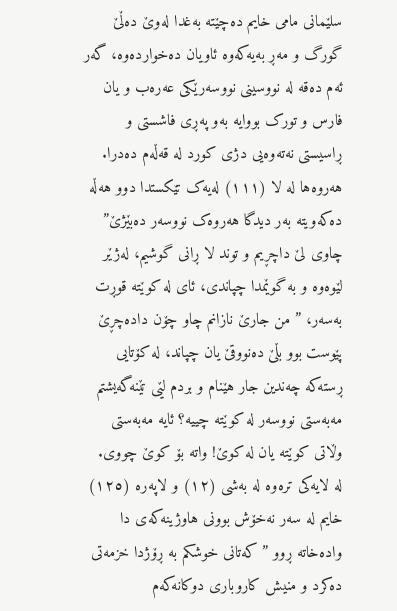سلێمانی مامی خایم دەچێتە بەغدا لەوێ دەڵێ گورگ و مەڕ بەیەکەوە ئاویان دەخواردەوە، گەر ئەم دەقە لە نووسینی نووسەرێکی عەرەب و یان فارس و تورک بووایە بەو پەڕی فاشستی و ڕاسیستی نەتەوەیی دژی کورد لە قەڵەم دەدرا.
هەروەها لە لا (١١١) لەیەک تێکستدا دوو هەڵە دەکەویتە بەر دیدگا هەروەک نووسەر دەبێژێ” چاوی لێ داچڕیم و توند لا ڕانی گوشیم، لەژێر لێوەوە و بە گوێمدا چپاندی، ئای لە کوێتە قوڕت بەسەر، ” من جارێ نازانم چاو چۆن دادەچڕێ پێوست بوو بڵێ دەنووقێ یان چپاند، لە کۆتایی ڕستەکە چەندین جار هێنام و بردم لێی تێنەگەیشتم مەبەستی نووسەر لە کوێتە چییە؟ ئایە مەبەستی وڵاتی کوێتە یان لە کوێ! واتە بۆ کوێ چووی.
لە لایەکی ترەوە لە بەشی (١٢) و لاپەرە (١٢٥) خایم لە سەر نەخۆش بوونی هاوژینەکەی دا وادەخاتە ڕوو ” کەتانی خوشکم بە ڕۆژدا خزمەتی دەکرد و منیش کاروباری دوکانەکەم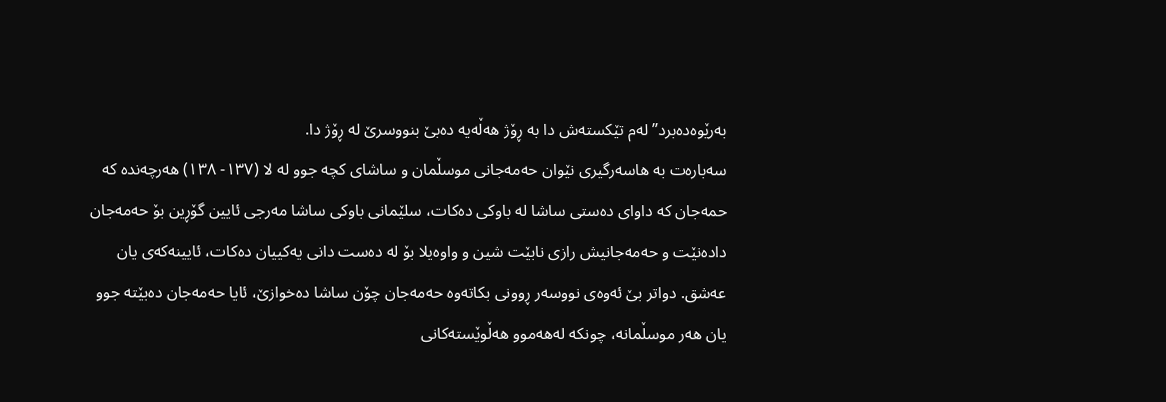بەرێوەدەبرد” لەم تێکستەش دا بە ڕۆژ هەڵەیە دەبێ بنووسرێ لە ڕۆژ دا.
سەبارەت بە هاسەرگیری نێوان حەمەجانی موسڵمان و ساشای کچە جوو لە لا (١٣٧- ١٣٨) هەرچەندە کە حمەجان کە داوای دەستی ساشا لە باوکی دەکات، سلێمانی باوکی ساشا مەرجی ئایین گۆڕین بۆ حەمەجان دادەنێت و حەمەجانیش رازی نابێت شین و واوەیلا بۆ لە دەست دانی یەکییان دەکات، ئایینەکەی یان عەشق. دواتر بێ ئەوەی نووسەر ڕوونی بکاتەوە حەمەجان چۆن ساشا دەخوازێ، ئایا حەمەجان دەبێتە جوو یان هەر موسڵمانە، چونکە لەهەموو هەڵوێستەکانی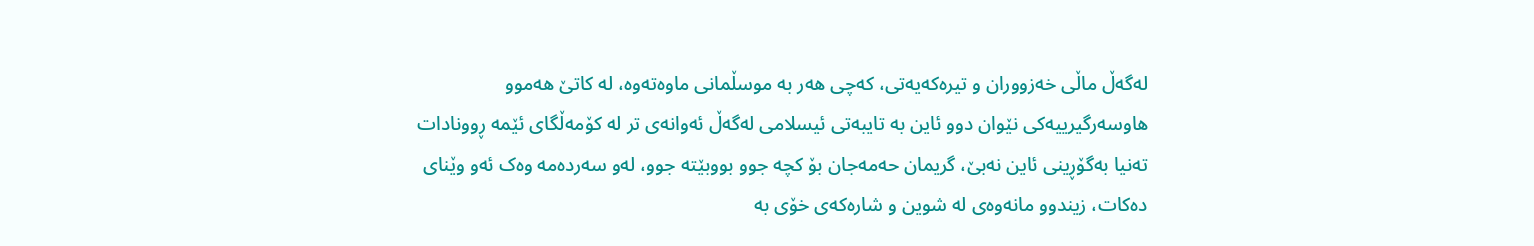لەگەڵ ماڵی خەزووران و تیرەکەیەتی، کەچی هەر بە موسڵمانی ماوەتەوە، لە کاتێ هەموو هاوسەرگیرییەکی نێوان دوو ئاین بە تایبەتی ئیسلامی لەگەڵ ئەوانەی تر لە کۆمەڵگای ئێمە ڕوونادات تەنیا بەگۆڕینی ئاین نەبێ، گریمان حەمەجان بۆ کچە جوو بووبێتە جوو، لەو سەردەمە وەک ئەو وێنای دەکات، زیندوو مانەوەی لە شوین و شارەکەی خۆی بە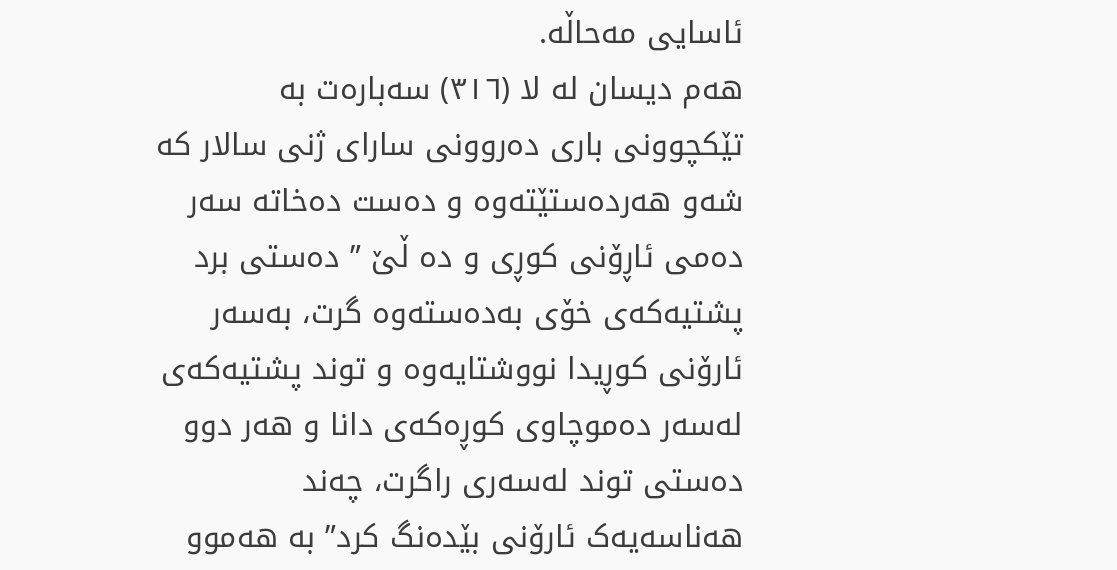ئاسایی مەحاڵە.
هەم دیسان لە لا (٣١٦) سەبارەت بە تێکچوونی باری دەروونی سارای ژنی سالار کە شەو هەردەستێتەوە و دەست دەخاتە سەر دەمی ئاڕۆنی کوڕی و دە ڵێ ” دەستی برد پشتیەکەی خۆی بەدەستەوە گرت، بەسەر ئارۆنی کوڕیدا نووشتایەوە و توند پشتیەکەی لەسەر دەموچاوی کوڕەکەی دانا و هەر دوو دەستی توند لەسەری راگرت، چەند هەناسەیەک ئارۆنی بێدەنگ کرد” بە هەموو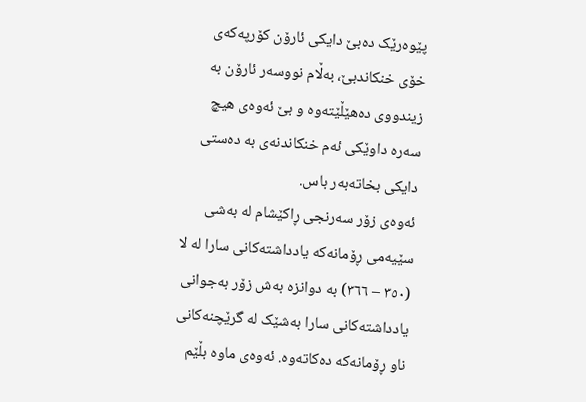پێوەرێک دەبێ دایکی ئارۆن کۆرپەکەی خۆی خنکاندبێ، بەڵام نووسەر ئارۆن بە زیندووی دەهێڵێتەوە و بێ ئەوەی هیچ سەرە داوێکی ئەم خنکاندنەی بە دەستی دایکی بخاتەبەر باس.
ئەوەی زۆر سەرنجی ڕاکێشام لە بەشی سێیەمی ڕۆمانەکە یادداشتەکانی سارا لە لا (٣٥٠ – ٣٦٦) بە دوانزە بەش زۆر بەجوانی یادداشتەکانی سارا بەشێک لە گرێچنەکانی ناو ڕۆمانەکە دەکاتەوە. ئەوەی ماوە بڵێم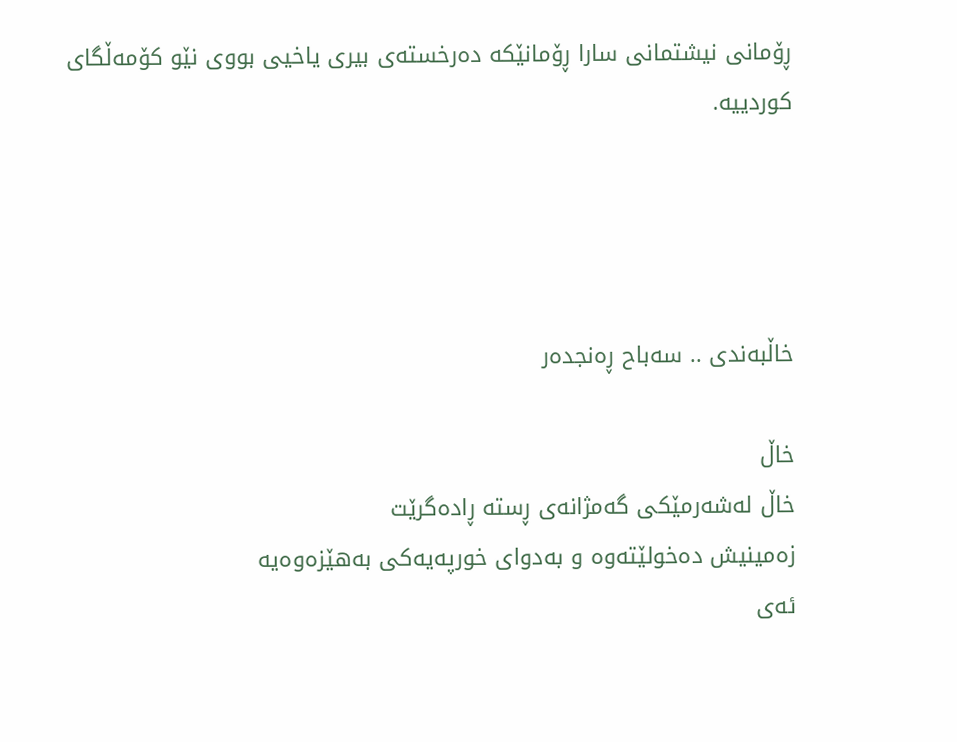ڕۆمانی نیشتمانی سارا ڕۆمانێکە دەرخستەی بیری یاخیی بووی نێو کۆمەڵگای کوردییە.




خاڵبه‌ندی .. سه‌باح ڕه‌نجده‌ر

خاڵ
خاڵ له‌شه‌رمێكی گه‌مژانه‌ی ڕسته‌ ڕاده‌گرێت
زه‌مینیش ده‌خولێته‌وه‌ و به‌دوای خورپه‌یه‌كی به‌هێزه‌وه‌یه‌
ئه‌ی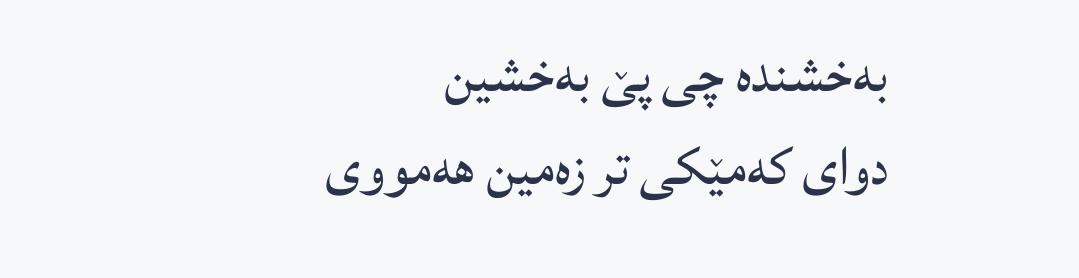به‌خشنده‌ چی پێ به‌خشین
دوای كه‌مێكی تر زه‌مین هه‌مووی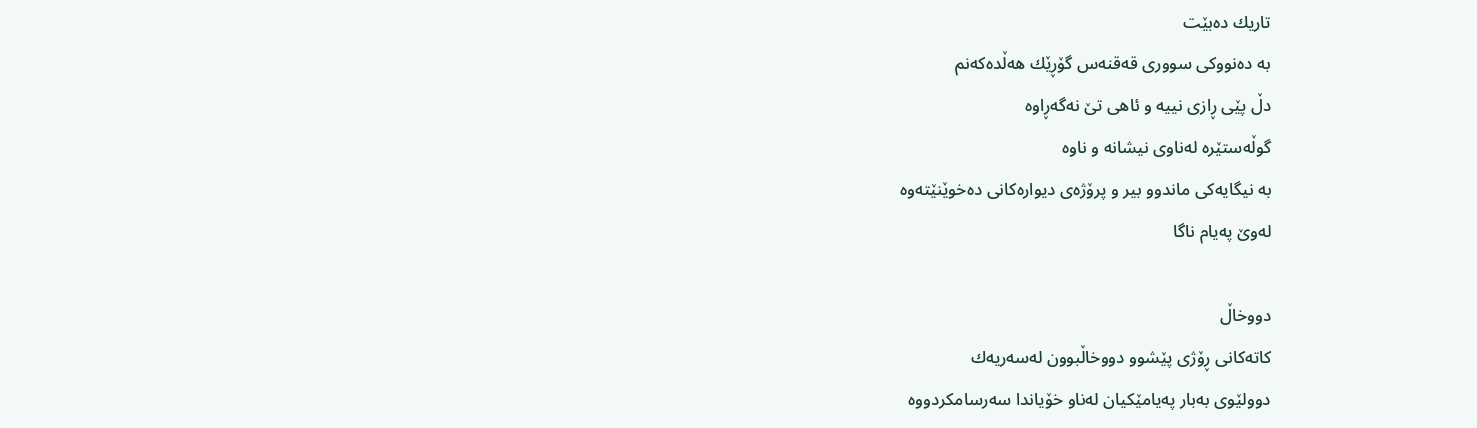تاریك ده‌بێت
به‌ ده‌نووكی سووری قه‌قنه‌س گۆڕێك هه‌ڵده‌كه‌نم
دڵ پێی ڕازی نییه‌ و ئاهی تێ نه‌گه‌ڕاوه‌
گوڵه‌ستێره‌ له‌ناوی نیشانه‌ و ناوه‌
به‌ نیگا‌یه‌كی ماندوو بیر و پرۆژه‌ی دیواره‌كانی ده‌خوێنێته‌وه‌
له‌وێ په‌یام ناگا

دووخاڵ
كاته‌كانی ڕۆژی پێشوو دووخاڵبوون له‌سه‌ریه‌ك
دوولێوی به‌بار په‌یامێكیان له‌ناو خۆیاندا سه‌رسامكردووه‌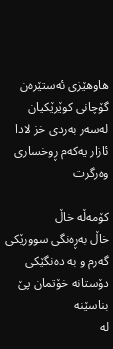هاوهێزی ئه‌ستێره‌ن
گۆچانی كوێرێكیان له‌سه‌ر به‌ردی خز لادا
ئازار یه‌كه‌م ڕوخساری وه‌رگرت

كۆمه‌ڵه‌ خاڵ
خاڵ به‌ڕه‌نگی سوورێكی گه‌رم و به‌ ده‌نگێكی دۆستانه‌ خۆتمان پێ بناسێنه‌
له‌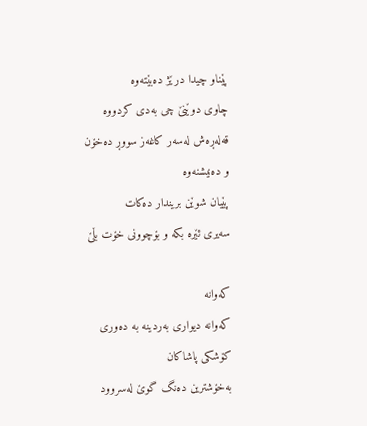پێناو چیدا درێژ ده‌بێته‌وه‌
چاوی دوێنێ چی به‌دی كردووه‌
قه‌له‌ڕه‌ش له‌سه‌ر كاغه‌ز سووڕ ده‌خۆن و ده‌نیشنه‌وه‌
پێیان شوێن بریندار ده‌كات
سه‌یری ئێره‌ بكه و بۆچوونی خۆت بڵێ

كه‌وانه‌
كه‌وانه‌ دیواری به‌ردینه‌ به‌ ده‌وری كۆشكی پاشاكان
به‌خۆشترین ده‌نگ گوێ له‌سروود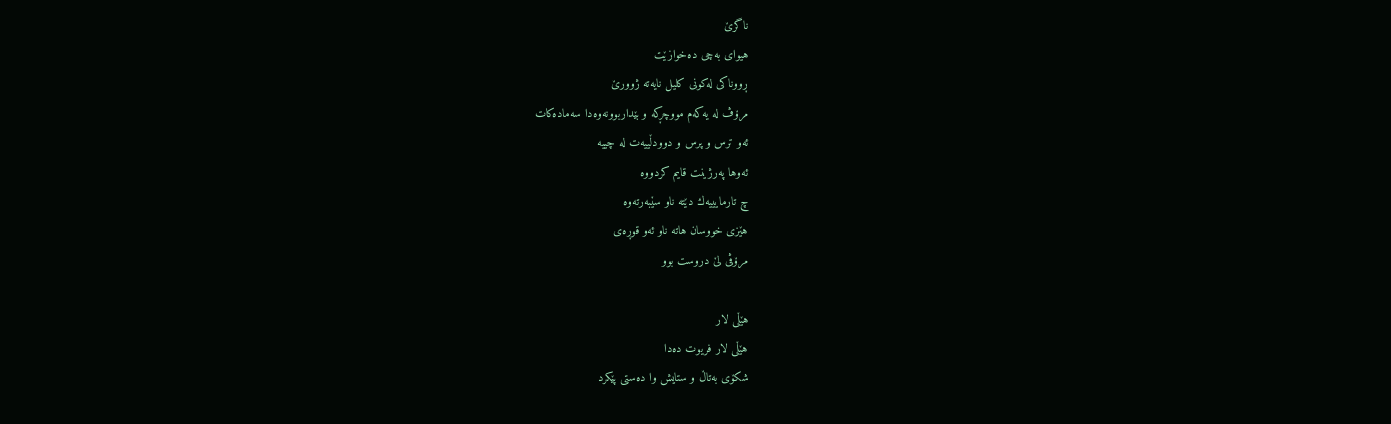ناگرێ
هیوای به‌چی ده‌خوازێت
ڕووناكی له‌كونی كلیل نایه‌ته‌ ژوورێ
مرۆڤ له‌ یه‌كه‌م مووچڕكه‌ و بێداربوونه‌وه‌دا سه‌ماده‌كات
ئه‌و ترس و پرس و دوودڵییه‌ت له‌ چییه‌
ئه‌وها په‌رژینت قایم كردووه‌
چ تارمایییه‌ك دێته‌ ناو سێبه‌رته‌وه‌
هێزی خووسان هاته‌ ناو ئه‌و قوڕه‌ی
مرۆڤی لێ دروست بوو

هێڵی لار
هێڵی لار فریوت ده‌دا
شكۆی به‌تاڵ و ستایش وا ده‌ستی پێكرد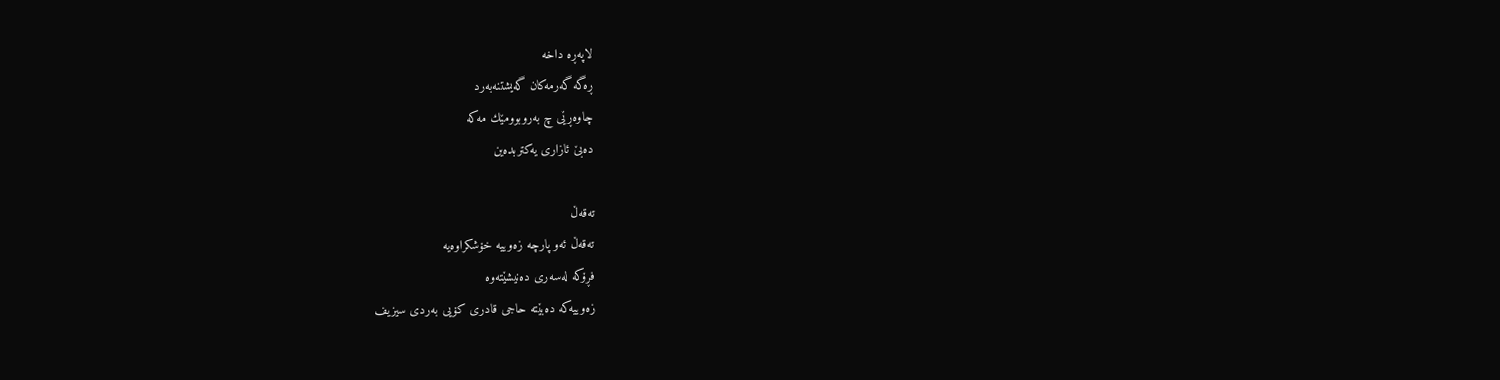لاپه‌ڕه‌ داخه‌
ڕه‌گه‌ گه‌رمه‌كان گه‌یشتنه‌به‌رد
چاوه‌ڕێی چ به‌روبوومێك مه‌كه‌
ده‌بێ ئازاری یه‌كتربده‌ین

ته‌قه‌ڵ
ته‌قه‌ڵ ئه‌و پارچه‌ زه‌وییه‌ خۆشكراوه‌یه‌
فڕۆكه‌ له‌سه‌ری ده‌نیشێته‌وه‌
زه‌وییه‌كه‌ ده‌بێته‌ حاجی قادری كۆیی به‌ردی سیزیف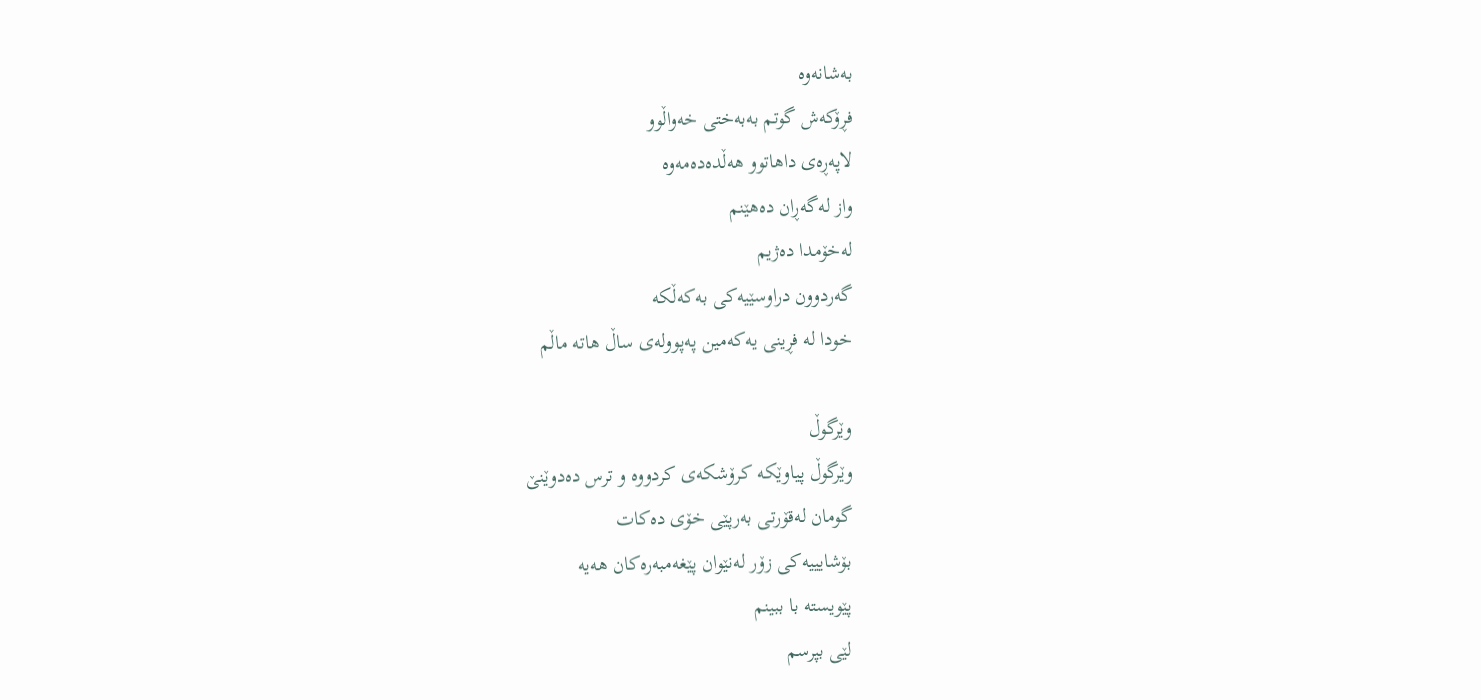به‌شانه‌وه‌
فڕۆكه‌ش گوتم به‌به‌ختی خه‌واڵوو
لاپه‌ڕه‌ی داهاتوو هه‌ڵده‌ده‌مه‌وه‌
واز له‌گه‌ڕان ده‌هێنم
له‌خۆمدا ده‌ژیم
گه‌ردوون دراوسێیه‌كی به‌كه‌ڵكه‌
خودا له‌ فڕینی یه‌كه‌مین په‌پووله‌ی ساڵ هاته‌ ماڵم

وێرگوڵ
وێرگوڵ پیاوێكه‌ كرۆشكه‌ی كردووه‌ و ترس ده‌دوێنێ
گومان له‌قۆرتی به‌رپێی خۆی ده‌كات
بۆشایییه‌كی زۆر له‌نێوان پێغه‌مبه‌ره‌كان هه‌یه‌
پێویسته‌ با ببینم
لێی بپرسم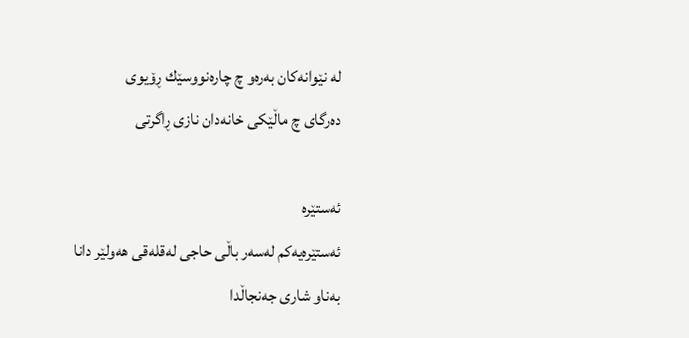له‌ نێوانه‌كان به‌ره‌و چ چاره‌نووسێك ڕۆیوی
ده‌رگای چ ماڵێكی خانه‌دان نازی ڕاگرتی

ئه‌ستێره‌
ئه‌ستێره‌یه‌كم له‌سه‌ر باڵی حاجی له‌قله‌قی هه‌ولێر دانا
به‌ناو شاری جه‌نجاڵدا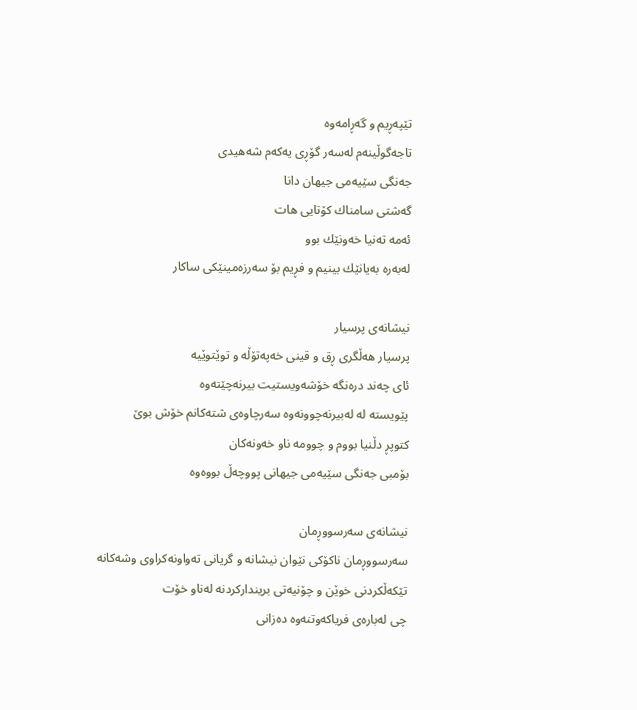تێپه‌ڕیم و گه‌ڕامه‌وه‌
تاجه‌گوڵینه‌م له‌سه‌ر گۆڕی یه‌كه‌م شه‌هیدی
جه‌نگی سێیه‌می جیهان دانا
گه‌شتی سامناك كۆتایی هات
ئه‌مه‌ ته‌نیا خه‌ونێك بوو
له‌به‌ره‌ به‌یانێك بینیم و فڕیم بۆ سه‌رزه‌مینێكی ساكار

نیشانه‌ی پرسیار
پرسیار هه‌ڵگری ڕق و قینی خه‌په‌تۆڵه‌ و توێتوێیه‌
ئای چه‌ند دره‌نگه‌ خۆشه‌ویستیت بیرنه‌چێته‌وه‌
پێویسته‌ له‌ له‌بیرنه‌چوونه‌وه‌ سه‌رچاوه‌ی شته‌كانم خۆش بوێ
كتوپڕ دڵنیا بووم و چوومه‌ ناو خه‌ونه‌كان
بۆمبی جه‌نگی سێیه‌می جیهانی پووچه‌ڵ بووه‌وه‌

نیشانه‌ی سه‌رسووڕمان
سه‌رسووڕمان ناكۆكی نێوان نیشانه‌ و گریانی ته‌واونه‌كراوی وشه‌كانه‌
تێكه‌ڵكردنی خوێن و چۆنیه‌تی برینداركردنه‌ له‌ناو خۆت
چی له‌باره‌ی فریاكه‌وتنه‌وه‌ ده‌زانی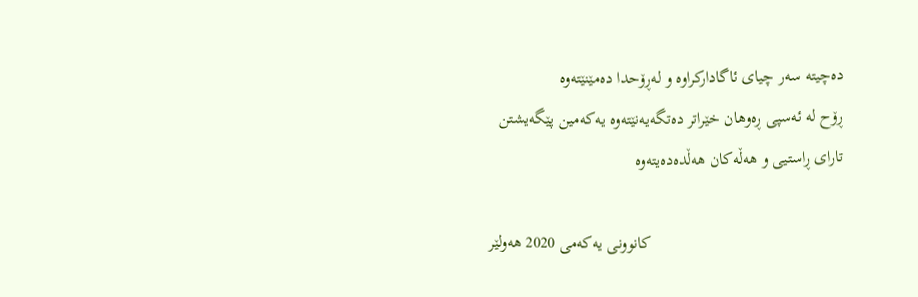ده‌چیته‌ سه‌ر چیای ئاگاداركراوه‌ و له‌ڕۆحدا ده‌مێنێته‌وه‌
ڕۆح له‌ ئه‌سپی ڕه‌وهان خێراتر ده‌تگه‌یه‌نێته‌وه‌ یه‌كه‌مین پێگه‌یشتن
تارای ڕاستیی و هه‌ڵه‌كان هه‌ڵده‌ده‌یته‌وه‌

                                             كانوونی یه‌كه‌می 2020 هه‌ولێر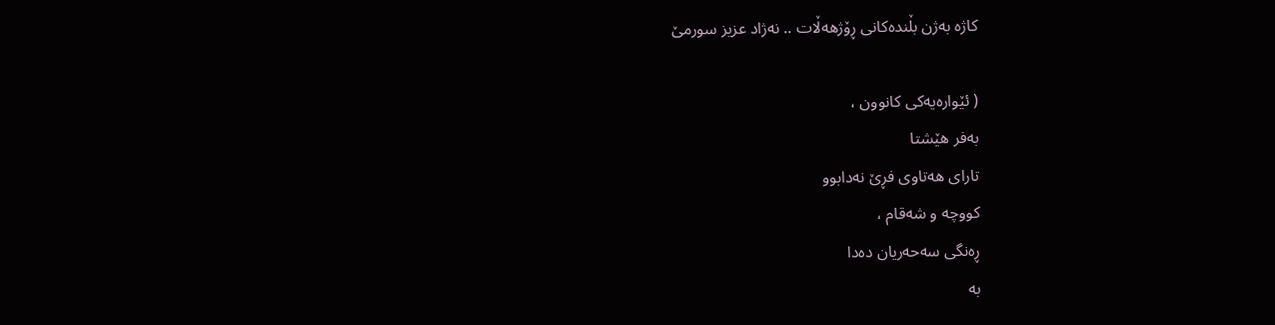كاژه‌ به‌ژن بڵنده‌كانی ڕۆژهه‌ڵات .. نه‌ژاد عزیز سورمێ

( ئێواره‌یه‌كی كانوون ،
به‌فر هێشتا
تارای هه‌تاوی فڕێ نه‌دابوو
كوو‌چه و شه‌قام ،
ڕه‌نگی سه‌حه‌ریان ده‌دا
به‌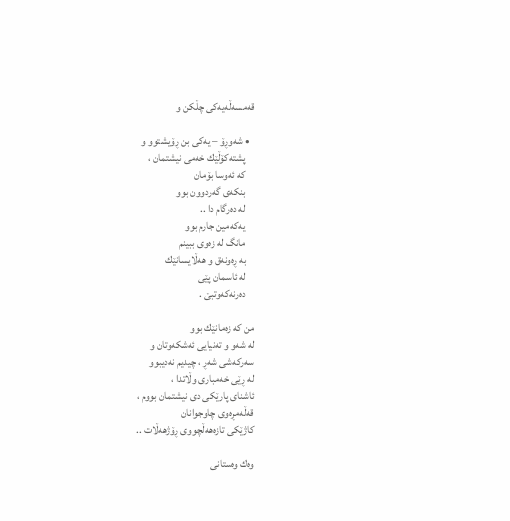قه‌مسه‌ڵه‌یه‌كی چڵكن و

  • شه‌وڕۆ – یه‌كی بن ڕۆیشتوو و
    پشته‌كۆڵێك خه‌می نیشتمان ،
    كه‌ ئه‌وسا بۆمان
    بنكه‌ی گه‌ردوون بوو
    له‌ ده‌رگام دا ..
    یه‌كه‌مین جارم بوو
    مانگ له‌ زه‌وی ببینم
    به‌ ڕه‌ونه‌ق و هه‌ڵایسانێك
    له‌ ئاسمان پێی
    ده‌رنه‌كه‌وتبێ .

من كه‌ زه‌مانێك بوو
له‌ شه‌و و ته‌نیایی ئه‌شكه‌وتان و
سه‌ركه‌شی شه‌ڕ ، چیدیم نه‌دیبوو
له‌ ڕێی خه‌مباری وڵاتدا ،
ئاشنای پارێكی دی نیشتمان بووم ،
قه‌ڵه‌مڕه‌وی چاوجوانان
كاژێكی تازه‌هه‌ڵچووی ڕۆژهه‌ڵات ..

وه‌ك وه‌ستانی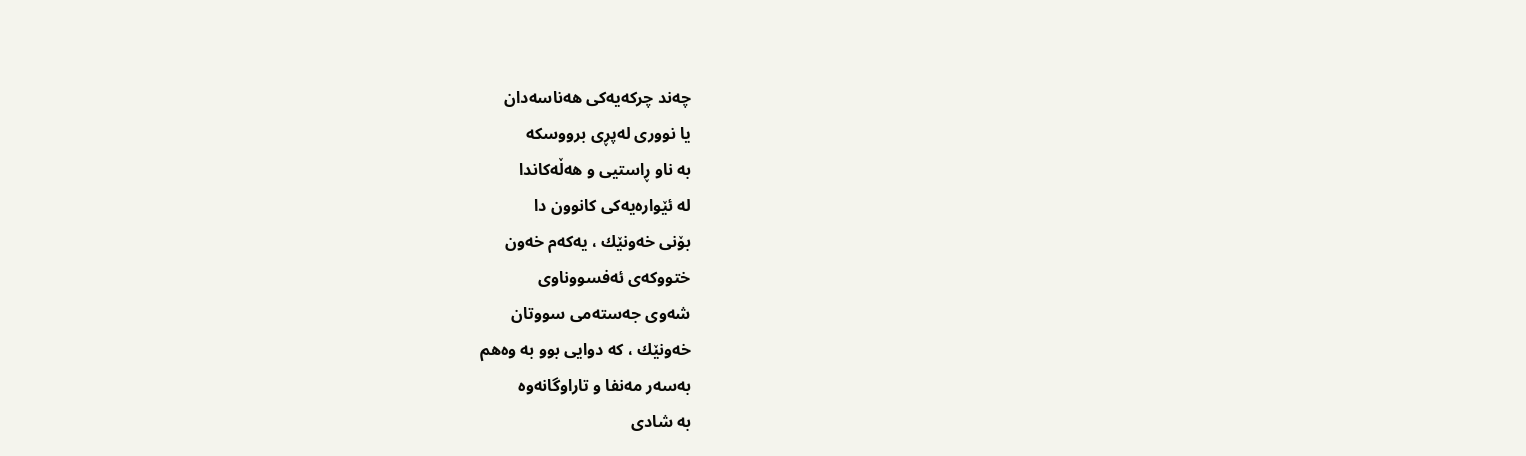چه‌ند چركه‌یه‌كی هه‌ناسه‌دان
یا نووری له‌پڕی برووسكه
به‌ ناو ڕاستیی و هه‌ڵه‌كاندا
له‌ ئێواره‌یه‌كی كانوون دا
بۆنی خه‌ونێك ، یه‌كه‌م خه‌ون
ختووكه‌ی ئه‌فسووناوی
شه‌وی جه‌سته‌می سووتان ‌‌
خه‌ونێك ، كه‌ دوایی بوو به‌ وه‌هم
به‌سه‌ر مه‌نفا و تاراوگانه‌وه‌
به‌ شادی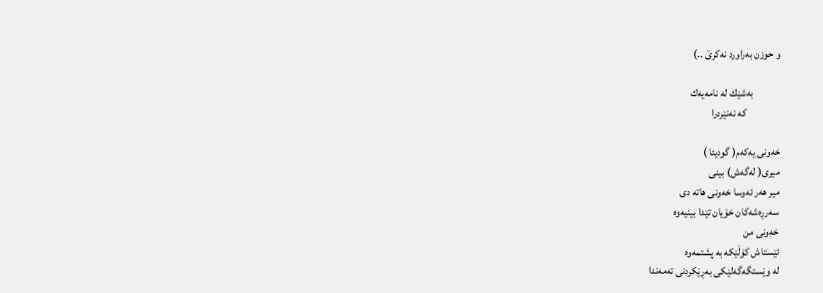و حوزن به‌راورد نه‌كرێ ..)

             به‌شێك له‌ نامه‌یه‌ك
                كه‌ نه‌نێردرا

خه‌ونی یه‌كه‌م( گودیئا )
میری( له‌گه‌ش) بینی
میر هه‌ر ئه‌وسا خه‌ونی هاته‌ دی
سه‌رڕه‌شه‌كان خۆیان تێدا بینیه‌وه‌
خه‌ونی من
ئێستاش كۆڵێكه‌ به‌ پشتمه‌وه‌
له‌ وێستگه‌گه‌لێكی به‌ڕێكردنی ته‌مه‌ندا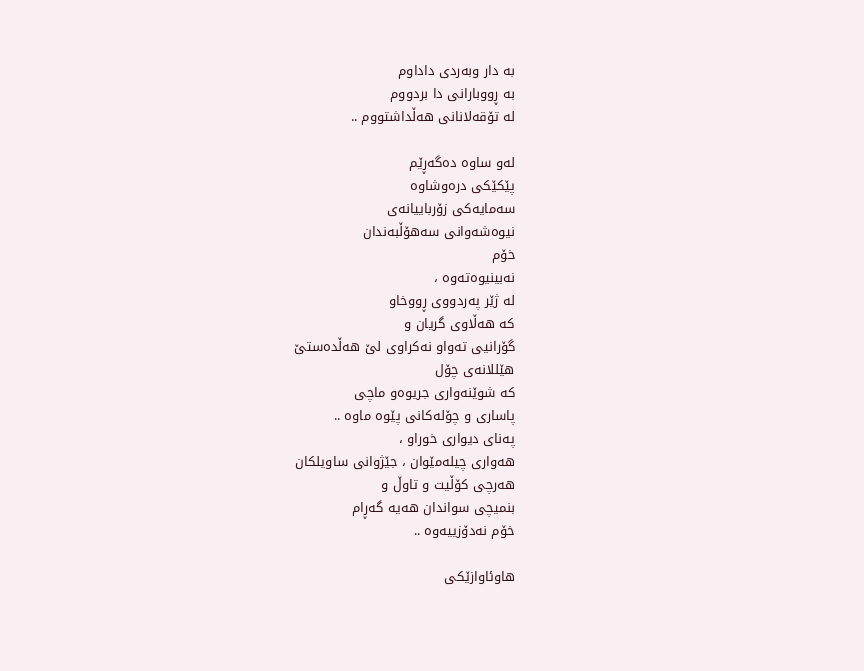به‌ دار وبه‌ردی داداوم
به‌ ڕووبارانی دا بردووم
له‌ تۆقه‌لانانی هه‌ڵداشتووم ..

له‌و ساوه‌ ده‌گه‌ڕێم
پێكێكی دره‌وشاوه‌
سه‌مایه‌كی زۆرباییانه‌ی
نیوه‌شه‌وانی سه‌هۆڵبه‌ندان
خۆم
نه‌بینیوه‌ته‌وه‌ ،
له‌ ژێر په‌ردووی ڕووخاو
كه‌ هه‌ڵاوی گریان و
گۆرانیی ته‌واو نه‌كراوی لێ هه‌ڵده‌ستێ
هێللانه‌ی چۆل
كه‌ شوێنه‌واری جریوه‌و ماچی
پاساری و چۆله‌كانی پێوه‌ ماوه‌ ..
په‌نای دیواری خوراو ،
هه‌واری چیله‌مێوان ، جێژوانی ساویلكان‌
هه‌رچی كۆڵیت و تاوڵ و
بنمیچی سواندان‌ هه‌یه‌ گه‌ڕام
خۆم نه‌دۆزییه‌وه‌ ..

هاوئاوازێكی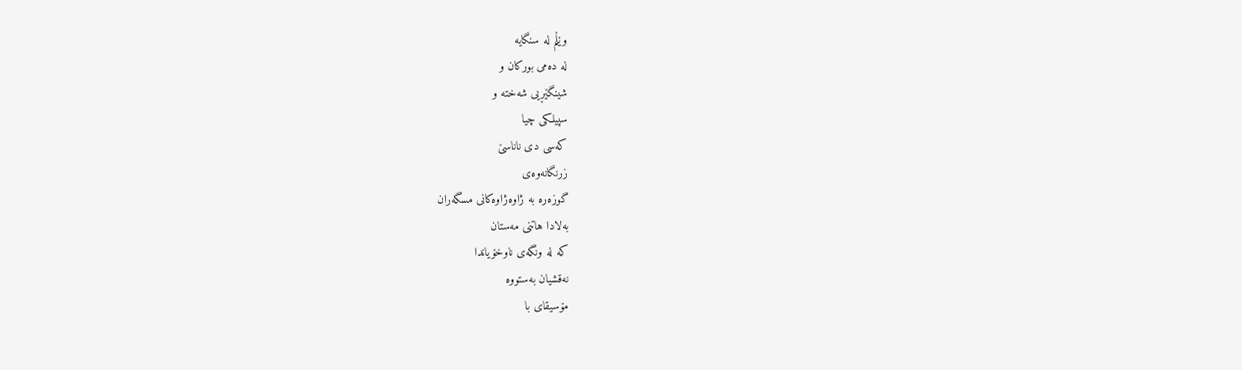وێڵم له‌ سنگایه‌
له‌ ده‌می بوركان و
شینگێڕیی شه‌خته‌ و
سپیلكی چیا
كه‌سی دی ناناسێ
زرنگانه‌وه‌ی
گوزه‌ره‌ به‌ ژاوه‌ژاوه‌كانی مسگه‌ران
به‌لادا هاتنی مه‌ستان
كه‌ له‌ ونگه‌ی ناوخۆیاندا
نه‌قشیان به‌ستووه‌
مۆسیقای با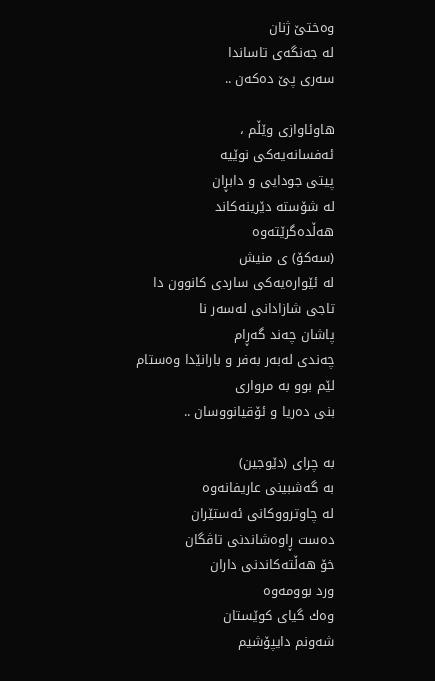وه‌ختێ ژنان
له‌ جه‌نگه‌ی تاساندا
سه‌ری پێ ده‌كه‌ن ..

هاوئاوازی وێڵم ،
ئه‌فسانه‌یه‌كی نوێیه‌
پیتی جودایی و دابڕان
له‌ شۆسته‌ دێرینه‌كاند
هه‌ڵده‌گرێته‌وه‌
(سه‌كۆ) ی منیش
له‌ ئێواره‌یه‌كی ساردی كانوون دا
تاجی شازادانی له‌سه‌ر نا
پاشان چه‌ند گه‌ڕام
چه‌ندی له‌به‌ر به‌فر و بارانێدا وه‌ستام
لێم بوو به‌ مرواری
بنی ده‌ریا و ئۆقیانووسان ..

به‌ چرای (دێوجین)
به‌ گه‌شبینی عاریفانه‌وه‌‌
له‌ چاوترووكانی ئه‌ستێران
ده‌ست ڕاوه‌شاندنی تاڤگان
خۆ هه‌ڵته‌كاندنی داران
ورد بوومه‌‌وه
وه‌ك گیای كوێستان
شه‌ونم دایپۆشیم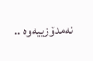نه‌مدۆزییه‌وه‌ ..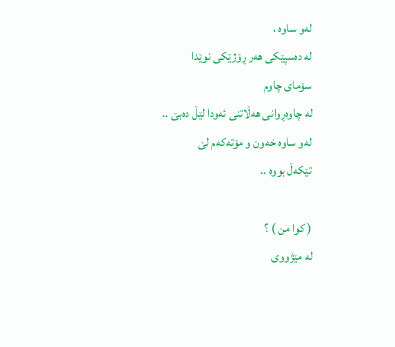له‌و ساوه‌ ،
له‌ ده‌سپێكی هه‌ر ڕۆژێكی نوێدا
سۆمای چاوم
له‌ چاوه‌ڕوانی هه‌ڵاتنی ئه‌ودا لێڵ ده‌بێ ..
له‌و ساوه‌ خه‌ون و مۆته‌كه‌م لێ
تێكه‌ڵ بووه‌ ..

( كوا من ) ؟
له‌ مێژووی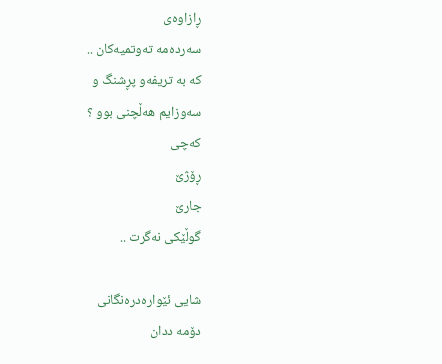ڕازاوه‌ی
سه‌رده‌مه‌ ته‌وتمیه‌كان ..
كه‌ به‌ تریفه‌و پڕشنگ و
سه‌وزایم هه‌ڵچنی بوو ‌؟
كه‌چی
ڕۆژێ
جارێ
گوڵێكی نه‌گرت ..

شایی ئێواره‌دره‌نگانی
دۆمه‌ ددان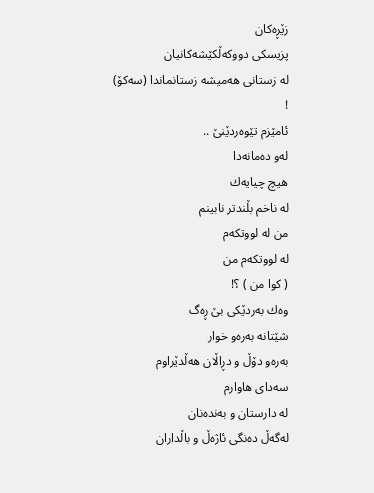زێڕه‌كان
پزیسكی دووكه‌ڵكێشه‌كانیان
له‌ زستانی هه‌میشه‌ زستانماندا (سه‌كۆ) !
ئامێزم تێوه‌ردێنێ ..
له‌و ده‌مانه‌دا
هیچ چیایه‌ك
له‌ ناخم بڵندتر نابینم
من له‌ لووتكه‌م
له‌ لووتكه‌م من
( كوا من ) ؟!
وه‌ك به‌ردێكی بێ ڕه‌گ
شێتانه‌ به‌ره‌و خوار
به‌ره‌و دۆڵ و دڕاڵان هه‌ڵدێراوم
سه‌دای هاوارم
له‌ دارستان و به‌نده‌نان
له‌گه‌ڵ ده‌نگی ئاژه‌ڵ و باڵداران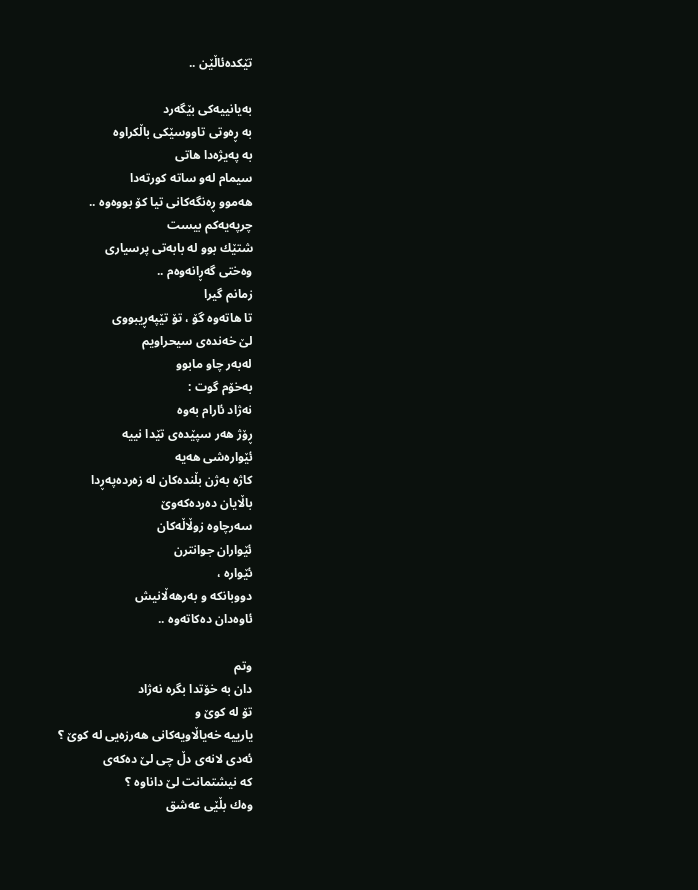تێكده‌ئاڵێن ..

به‌یانییه‌كی بێگه‌رد
به‌ ڕه‌وتی تاووسێكی باڵكراوه‌
به‌ په‌یژه‌دا هاتی
سیمام له‌و ساته‌ كورته‌دا
هه‌موو ڕه‌نگه‌كانی تیا كۆ بووه‌وه‌ ..
چرپه‌یه‌كم بیست
شتێك بوو له‌ بابه‌تی پرسیاری
وه‌ختی گه‌ڕانه‌وه‌م ..
زمانم گیرا
تا هاته‌وه‌ گۆ ، تۆ تێپه‌ڕیبووی
لێ خه‌نده‌ی سیحراویم‌
له‌به‌ر چاو مابوو
به‌خۆم گوت :
نه‌ژاد ئارام به‌وه‌
ڕۆژ هه‌ر سپێده‌ی تێدا نییه
ئێواره‌شی هه‌یه‌
كاژه‌ به‌ژن بڵنده‌كان له‌ زه‌رده‌په‌ڕدا
باڵایان ده‌رده‌كه‌وێ
سه‌رچاوه‌ زوڵاڵه‌كان
ئێواران جوانترن‌
ئێواره‌ ،
دووبانكه‌ و به‌رهه‌ڵانیش
ئاوه‌دان ده‌كاته‌وه‌ ..

وتم
دان به‌ خۆتدا بگره‌ نه‌ژاد
تۆ له‌ كوێ و
یارییه‌ خه‌یاڵاویه‌كانی هه‌رزه‌یی له‌ كوێ ؟
ئه‌دی لانه‌ی دڵ چی لێ ده‌كه‌ی
كه‌ نیشتمانت لێ داناوه‌ ؟
وه‌ك بڵێی عه‌شق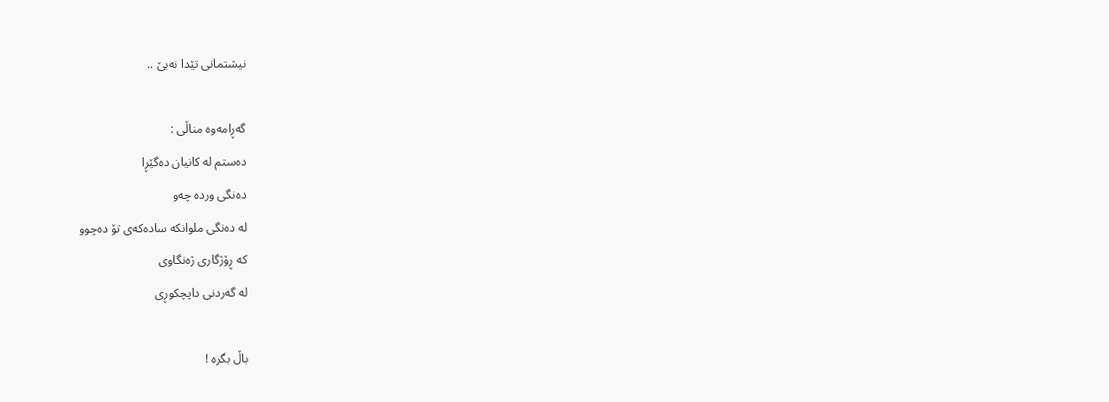نیشتمانی تێدا نه‌بێ ..

گه‌ڕامه‌وه‌ مناڵی :
ده‌ستم له‌ كانیان ده‌گێڕا
ده‌نگی ورده‌ چه‌و
له‌ ده‌نگی ملوانكه‌ ساده‌كه‌ی تۆ ده‌چوو
كه‌ ڕۆژگاری ژه‌نگاوی
له‌ گه‌ردنی داپچكوڕی

باڵ بگره‌ !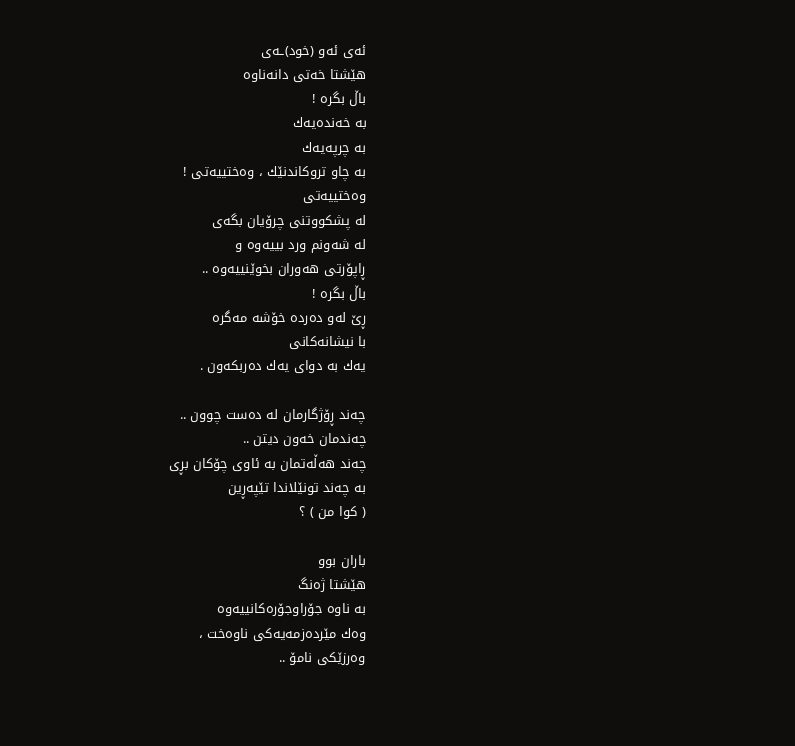ئه‌ی ئه‌و (خود)ـه‌ی
هێشتا خه‌تی دانه‌ناوه‌
باڵ بگره‌ !
به‌ خه‌نده‌یه‌ك
به‌ چرپه‌یه‌ك
به‌ چاو تروكاندنێك ، وه‌ختییه‌تی !
وه‌ختییه‌تی
له‌ پشكووتنی چرۆیان بگه‌ی
له‌ شه‌ونم ورد بییه‌وه‌ و
ڕاپۆرتی هه‌وران بخوێنییه‌وه‌ ..
باڵ بگره !
ڕێ له‌و ده‌رده‌ خۆشه‌ مه‌گره
با نیشانه‌كانی
یه‌ك به‌ دوای یه‌ك ده‌ربكه‌ون .

چه‌ند ڕۆژگارمان له‌ ده‌ست چوون ..
چه‌ندمان خه‌ون دیتن ..
چه‌ند هه‌ڵه‌تمان به‌ ئاوی چۆكان‌ بڕی
به‌ چه‌ند تونێلاندا تێپه‌ڕین
( كوا من ) ؟

باران بوو
هێشتا ژه‌نگ
به‌ ناوه‌ جۆراوجۆره‌كانییه‌وه
وه‌ك مێرده‌زمه‌یه‌كی ناوه‌خت ،
وه‌رزێكی نامۆ ..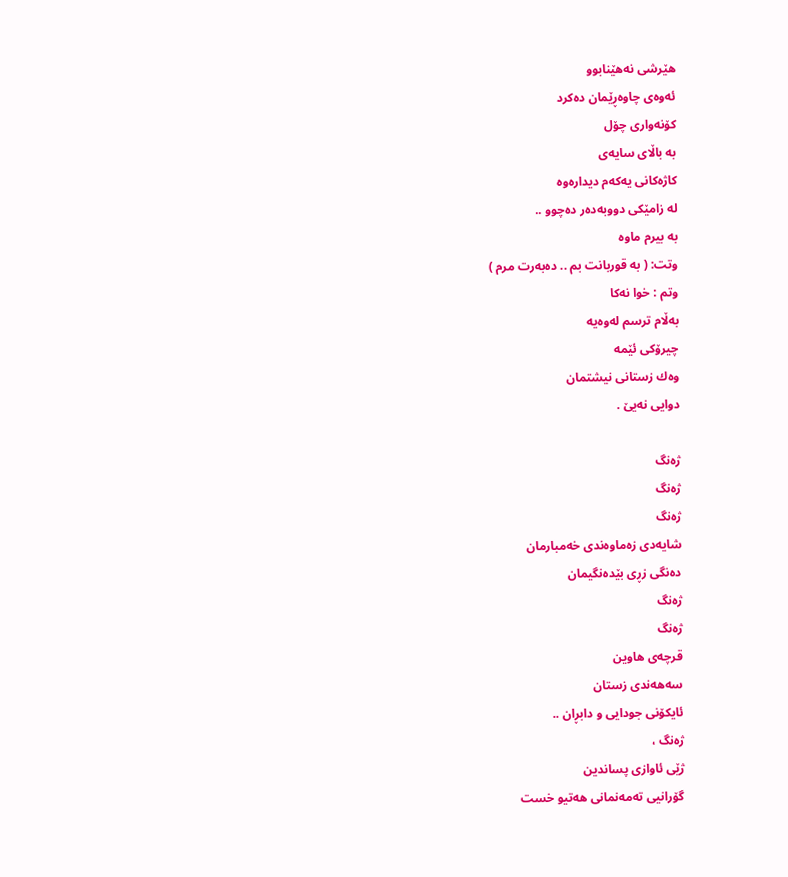هێرشی نه‌هێنابوو
ئه‌وه‌ی چاوه‌ڕێمان ده‌كرد
كۆنه‌واری چۆل
به‌ باڵای سایه‌ی
كاژه‌كانی یه‌كه‌م دیداره‌وه
له‌ زامێكی دووبه‌ده‌ر ده‌چوو ..
به‌ بیرم ماوه‌
وتت: ( به‌ قوربانت بم .. ده‌به‌رت مرم )
وتم : خوا نه‌كا
به‌ڵام ترسم له‌وه‌یه‌
چیرۆكی ئێمه‌
وه‌ك زستانی نیشتمان
دوایی نه‌یێ .

ژه‌نگ
ژه‌نگ
ژه‌نگ
شایه‌دی زه‌ماوه‌ندی خه‌مبارمان
ده‌نگی زڕی بێده‌نگیمان
ژه‌نگ
ژه‌نگ
قرچه‌ی هاوین
سه‌هه‌ندی زستان
ئایكۆنی جودایی و دابڕان ..
ژه‌نگ ،
ژێی ئاوازی پساندین
گۆرانیی ته‌مه‌نمانی هه‌تیو خست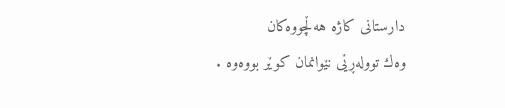دارستانی كاژه‌ هه‌ڵچووه‌كان
وه‌ك تووله‌ڕێی نێوانمان كوێر بووه‌وه .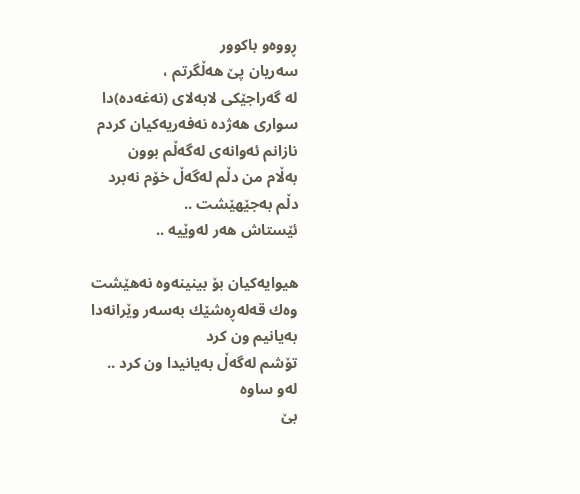ڕووه‌و باكوور
سه‌ریان پێ هه‌ڵگرتم ،
له‌ گه‌راجێكی لابه‌لای (نه‌غه‌ده)دا
سواری هه‌ژده‌ نه‌فه‌ریه‌كیان كردم
نازانم ئه‌وانه‌ی له‌گه‌ڵم بوون
به‌ڵام من دڵم له‌گه‌ڵ خۆم نه‌برد
دڵم به‌جێهێشت ..
ئێستاش هه‌ر له‌وێیه ..

هیوایه‌كیان بۆ بینینه‌وه‌ نه‌هێشت
وه‌ك قه‌له‌ڕه‌شێك به‌سه‌ر وێرانه‌دا
به‌یانیم ون كرد
تۆشم له‌گه‌ڵ به‌یانیدا ون كرد ..
له‌و ساوه‌
بێ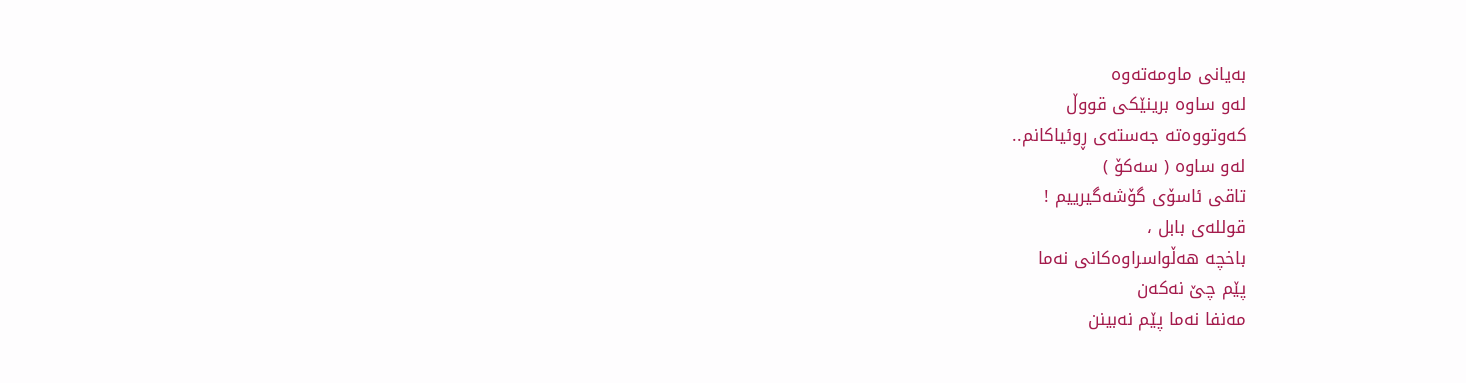به‌یانی ماومه‌ته‌وه‌
له‌و ساوه‌ برینێكی قووڵ
كه‌وتووه‌ته‌ جه‌سته‌ی ڕوئیاكانم..
له‌و ساوه‌ ( سه‌كۆ )
تاقی ئاسۆی گۆشه‌گیرییم !
قولله‌ی بابل ،
باخچه‌ هه‌ڵواسراوه‌كانی نه‌ما
پێم چێ نه‌كه‌ن
مه‌نفا نه‌ما پێم نه‌بینن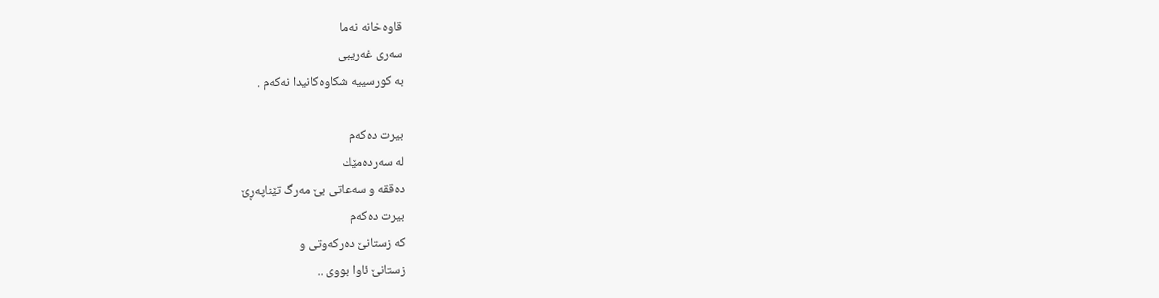قاوه‌خانه‌ نه‌ما
سه‌ری غه‌ریبی
به‌ كورسییه‌ شكاوه‌كانیدا نه‌كه‌م .

بیرت ده‌كه‌م
له‌ سه‌رده‌مێك
ده‌ققه‌ و سه‌عاتی بێ مه‌رگ تێناپه‌ڕێ
بیرت ده‌كه‌م
كه‌ زستانێ ده‌ركه‌وتی و
زستانێ ئاوا بووی ..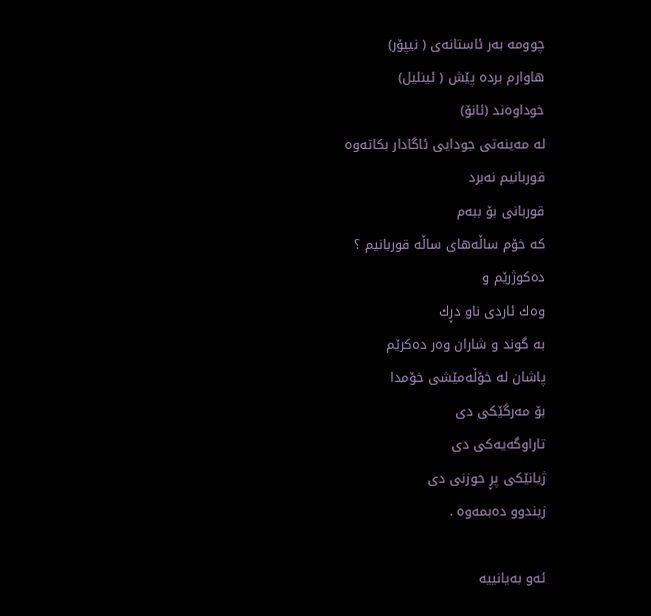چوومه‌ به‌ر ئاستانه‌ی ( نیپۆر)
هاوارم برده‌ پێش ( ئینلیل)
خوداوه‌ند (ئانۆ)
له‌ مه‌ینه‌تی جودایی ئاگادار بكاته‌وه‌
قوربانیم نه‌برد
قوربانی بۆ ببه‌م
كه‌ خۆم ساڵه‌های ساڵه‌ قوربانیم ؟
ده‌كوژرێم و
وه‌ك ئاردی ناو دڕك
به‌ گوند و شاران وه‌ر ده‌كرێم
پاشان له‌ خۆڵه‌مێشی خۆمدا
بۆ مه‌رگێكی دی
تاراوگه‌یه‌كی دی
ژیانێكی پڕ حوزنی دی
زیندوو ده‌بمه‌وه‌ .

ئه‌و به‌یانییه‌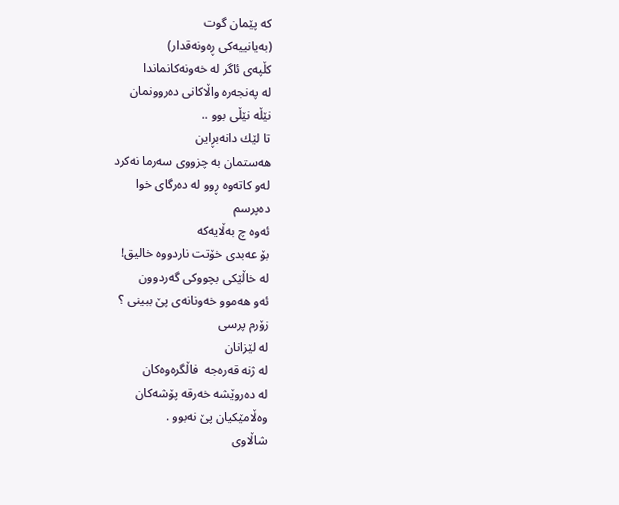كه‌ پێمان گوت
(به‌یانییه‌كی ڕه‌ونه‌قدار)
كڵپه‌ی ئاگر له‌ خه‌ونه‌كانماندا
له‌ په‌نجه‌ره‌ واڵاكانی ده‌روونمان
نێڵه‌ نێڵی بوو ..
تا لێك دانه‌بڕاین
هه‌ستمان به‌ چزووی سه‌رما نه‌كرد
له‌و كاته‌وه‌‌ ڕوو له‌ ده‌رگای خوا
ده‌پرسم
ئه‌وه چ به‌ڵایه‌كه‌
بۆ عه‌بدی خۆتت ناردووه خالیق!
له‌ خاڵێكی بچووكی گه‌ردوون
ئه‌و هه‌موو خه‌ونانه‌ی پێ ببینی ؟
زۆرم پرسی
له‌ لێزانان
له‌ ژنه‌ قه‌ره‌جه‌ ‌ فاڵگره‌وه‌كان
له‌ ده‌روێشه‌ خه‌رقه‌ پۆشه‌كان
وه‌ڵامێكیان پێ نه‌بوو .
شاڵاوی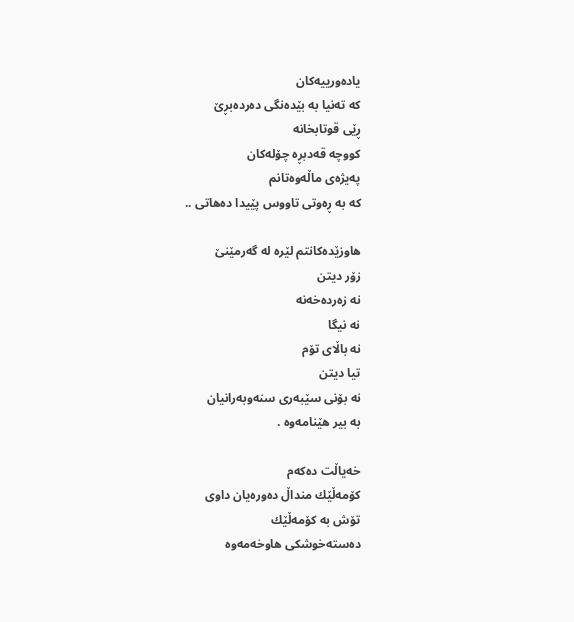یاده‌ورییه‌كان
كه‌ ته‌نیا به‌ بێده‌نگی ده‌رده‌بڕێ
ڕێی قوتابخانه‌
كووچه‌ قه‌دبڕه‌ چۆله‌كان
په‌یژه‌ی ماڵه‌وه‌تانم
كه‌ به‌ ڕه‌وتی تاووس پێیدا ده‌هاتی ..

هاوزێده‌كانتم لێره‌ له‌ گه‌رمێنێ
زۆر دیتن
نه‌ زه‌رده‌خه‌نه‌
نه‌ نیگا
نه‌ باڵای تۆم
تیا ‌‌دیتن‌
نه‌ بۆنی سێبه‌ری سنه‌وبه‌رانیان
به‌ بیر هێنامه‌وه‌ .

خه‌یاڵت ده‌كه‌م
كۆمه‌ڵێك منداڵ ده‌وره‌یان داوی
تۆش به‌ كۆمه‌ڵێك
ده‌سته‌خوشكی هاوخه‌مه‌وه‌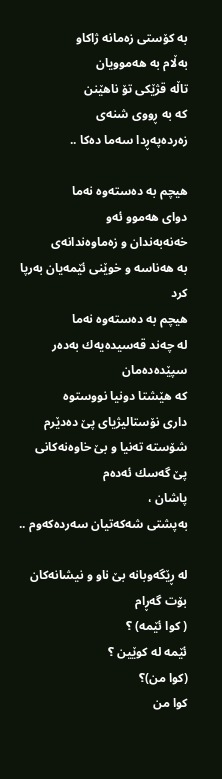به‌ كۆستی زه‌مانه‌ ژاكاو‌
به‌ڵام‌ به‌ هه‌موویان
تاڵه‌ قژێكی تۆ ناهێنن
كه‌ به‌ ڕووی شنه‌ی
زه‌رده‌په‌ڕدا سه‌ما ده‌كا ..

هیچم به‌ ده‌سته‌وه‌ نه‌ما
دوای هه‌موو ئه‌و
خه‌نه‌به‌ندان و زه‌ماوه‌ندانه‌ی
به‌ هه‌ناسه‌ و خوێنی ئێمه‌یان به‌رپا كرد
هیچم به‌ ده‌سته‌وه‌ نه‌ما
له‌ چه‌ند قه‌سیده‌یه‌ك به‌ده‌ر
سپێده‌ده‌مان
كه‌ هێشتا دونیا نووستوه‌
داری نۆستالیژیای پێ ده‌دێرم
شۆسته‌ ته‌نیا و بێ خاوه‌نه‌كانی
پێ گه‌سك ئه‌ده‌م
پاشان ،
به‌پشتی شه‌كه‌تیان سه‌رده‌كه‌وم ..

له‌ ڕێگه‌وبانه‌ بێ ناو و نیشانه‌كان
بۆت گه‌ڕام
( كوا ئێمه‌) ؟
ئێمه‌ له‌ كوێین ؟
(كوا من)؟
كوا من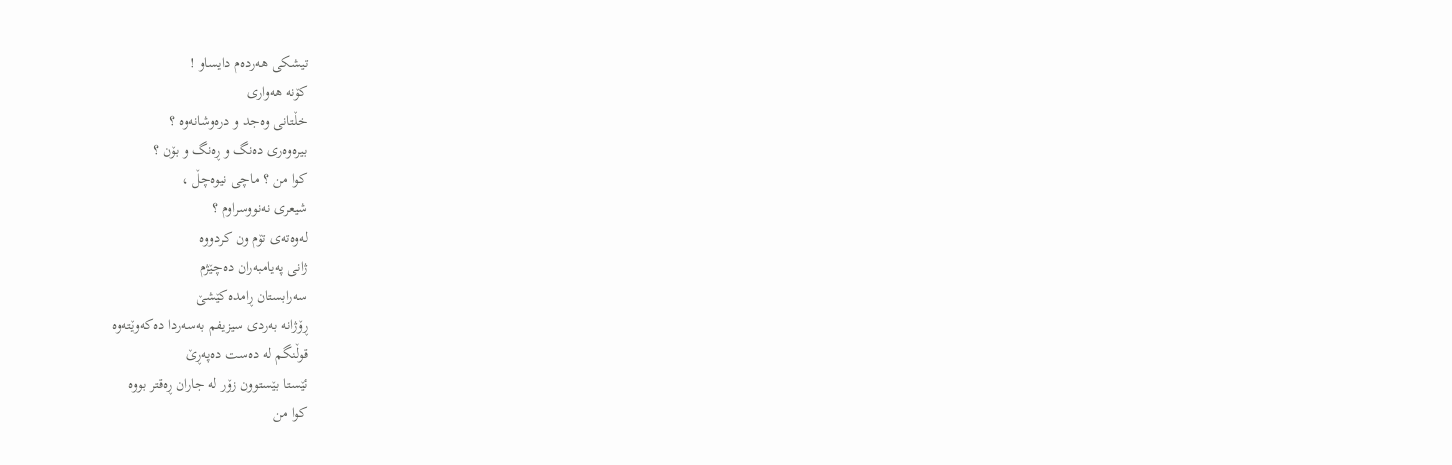تیشكی هه‌رده‌م دایساو !
كۆنه‌ هه‌واری
خڵتانی وه‌جد و دره‌وشانه‌وه‌ ؟
بیره‌وه‌ری ده‌نگ و ڕه‌نگ و بۆن ؟
كوا من ؟ ماچی نیوه‌چڵ ،
شیعری نه‌نووسراوم ؟
له‌وه‌ته‌ی تۆم ون كردووه‌
ژانی په‌یامبه‌ران ده‌چێژم
سه‌رابستان ڕامده‌كێشێ
ڕۆژانه‌ به‌ردی سیزیفم به‌سه‌ردا ده‌كه‌وێته‌وه‌
قوڵنگم له‌ ده‌ست ده‌په‌ڕێ
ئێستا بێستوون زۆر له‌ جاران ڕه‌قتر بووه‌
كوا من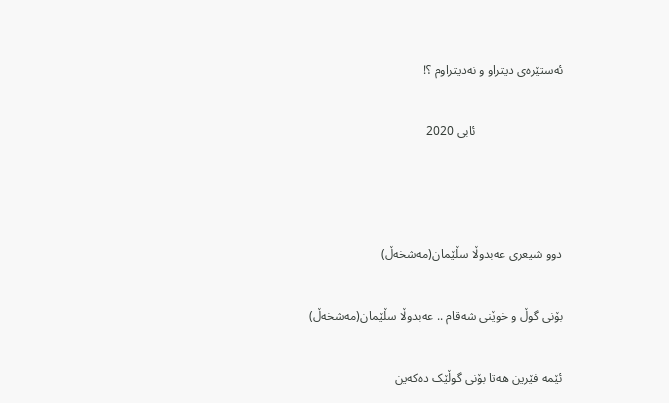ئه‌ستێره‌ی دیتراو و نه‌دیتراوم ؟!

                            ئابی 2020



دوو شیعری عەبدوڵا سڵێمان(مەشخەڵ)

بۆنی گوڵ و خوێنی شەقام .. عەبدوڵا سڵێمان(مەشخەڵ)

ئێمە فێرین هەتا بۆنی گوڵێک دەکەین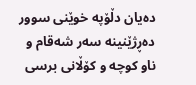دەیان دڵۆپە خوێنی سوور دەڕژێنینە سەر شەقام و
ناو کوچە و کۆڵانی برسی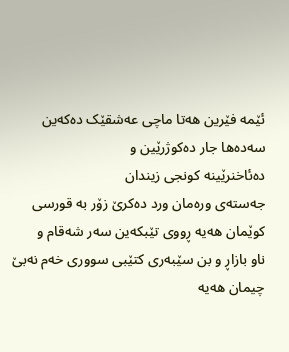ئێمە فێرین هەتا ماچی عەشقێک دەکەین
سەدەها جار دەکوژرێین و
دەئاخنرێینە کونجی زیندان
جەستەی ورەمان ورد دەکرێ زۆر بە قورسی
کوێمان هەیە ڕووی تێبکەین سەر شەقام و
ناو بازاڕ و بن سێبەری کتێبی سووری خەم نەبێ
چیمان هەیە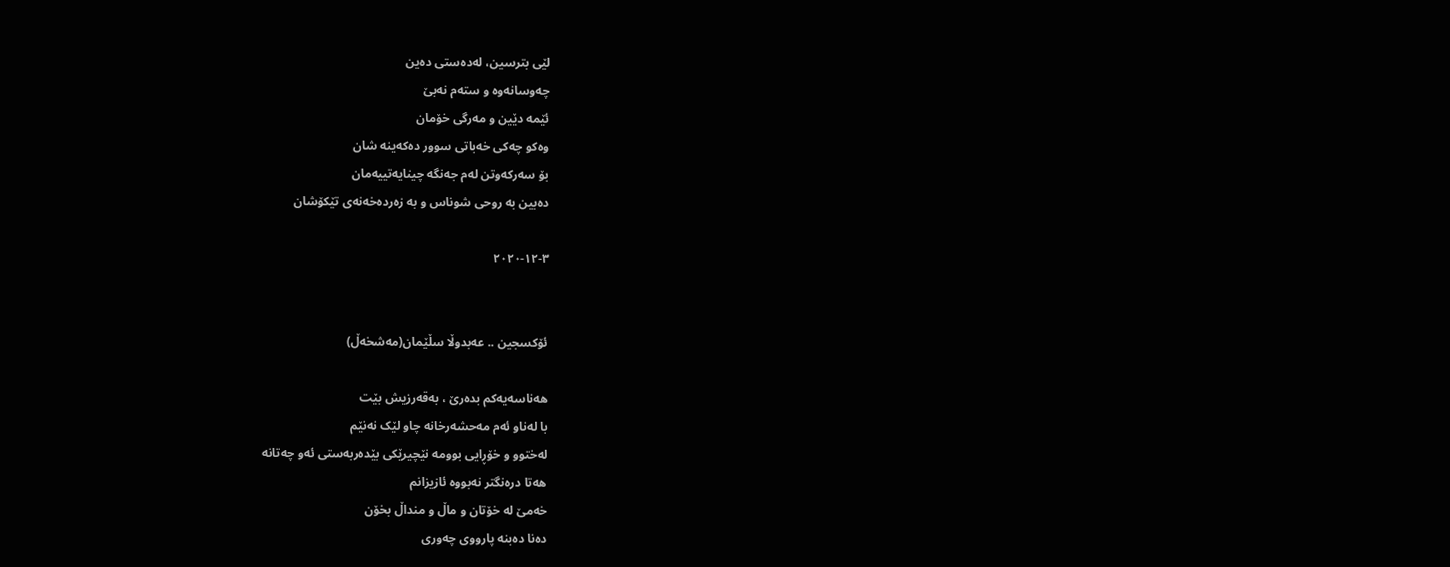لێی بترسین، لەدەستی دەین
چەوسانەوە و ستەم نەبێ
ئێمە دێین و مەرگی خۆمان
وەکو چەکی خەباتی سوور دەکەینە شان
بۆ سەرکەوتن لەم جەنگە چینایەتییەمان
دەبین بە روحی شوناس و بە زەردەخەنەی تێکۆشان

٣-١٢-٢٠٢٠


ئۆکسجین .. عەبدوڵا سڵێمان(مەشخەڵ)

هەناسەیەکم بدەرێ ، بەقەرزیش بێت
با لەناو ئەم مەحشەرخانە چاو لێک نەنێم
لەختوو و خۆڕایی بوومە نێچیرێکی بێدەربەستی ئەو چەتانە
هەتا درەنگتر نەبووە ئازیزانم
خەمێ لە خۆتان و ماڵ و منداڵ بخۆن
دەنا دەبنە پارووی چەوری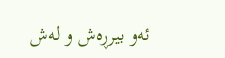ئەو بیرڕەش و لەش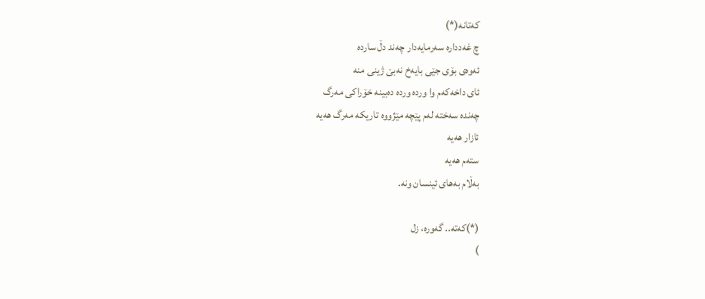کەتانە(*)
چ غەددارە سەرمایەدار چەند دڵ ساردە
ئەوەی بۆی جێی بایەخ نەبێ ژینی منە
ئای داخەکەم وا وردە وردە دەبینە خۆراکی مەرگ
چەندە سەختە لەم پێچە مێژووە تاریکە مەرگ هەیە
ئازار هەیە
ستەم هەیە
بەڵام بەهای ئینسان ونە.

(*)کەتە.. گەورە، زل
)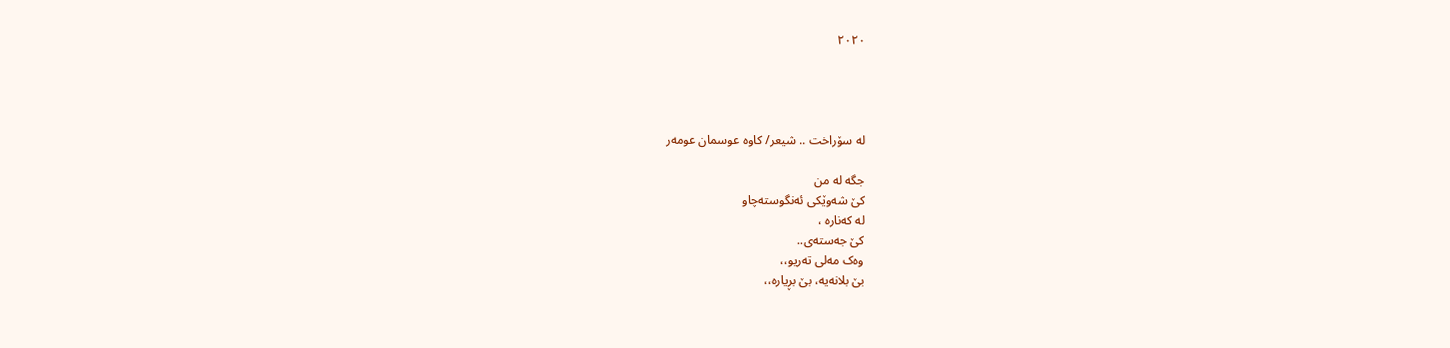٢٠٢٠




لە سۆراخت .. شیعر/ کاوە عوسمان عومەر

جگە لە من
کێ شەوێکی ئەنگوستەچاو
لە کەنارە ،
کێ جەستەی..
وەک مەلی تەریو،،
بێ بلانەیە، بێ بڕیارە،،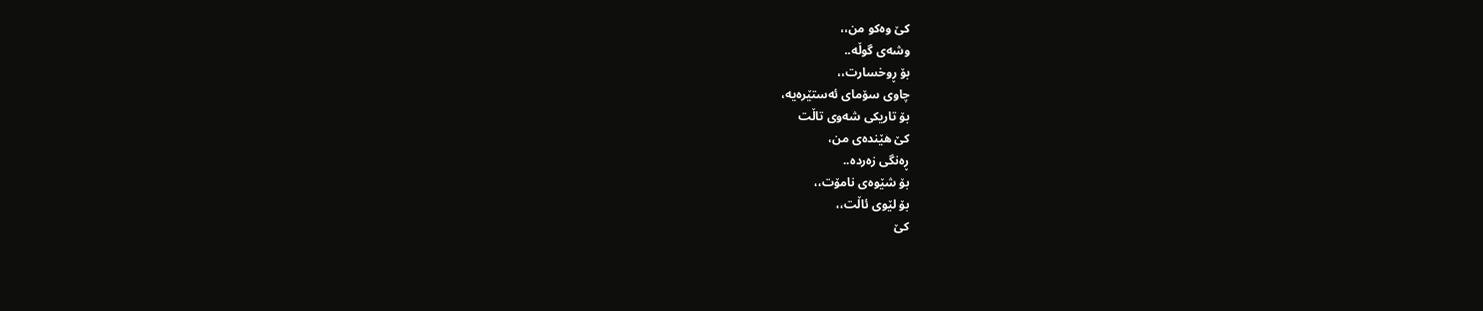کێ وەکو من،،
وشەی گوڵە..
بۆ ڕوخسارت،،
چاوی سۆمای ئەستێرەیە،
بۆ تاریکی شەوی تاڵت
کێ هێندەی من،
ڕەنگی زەردە..
بۆ شێوەی نامۆت،،
بۆ لێوی ئاڵت،،
کێ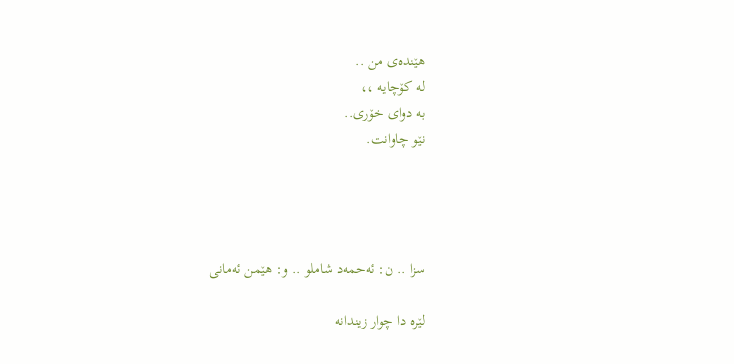هێندەی من ..
لە کۆچایە ،،
بە دوای خۆری..
نێو چاوانت.




سزا .. ن: ئەحمەد شاملو .. و: هێمن ئەمانی

لێرە دا چوار زیندانە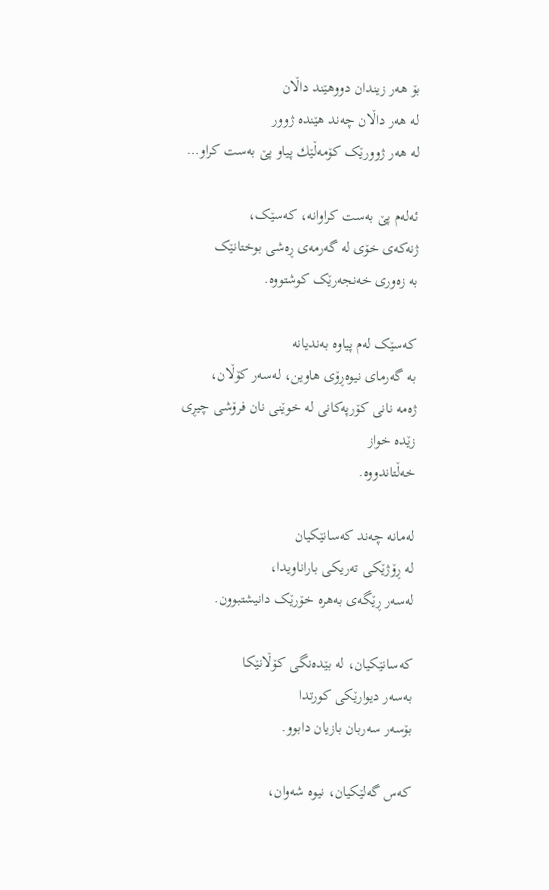بۆ هەر زیندان دووهێند داڵان
لە هەر داڵان چەند هێندە ژوور
لە هەر ژوورێک کۆمەڵێك پیاو پێ بەست کراو…

ئەلەم پێ بەست کراوانە، کەسێک،
ژنەکەی خۆی لە گەرمەی ڕەشی بوختانێک
بە زەوری خەنجەرێک کوشتووە.

کەسێک لەم پیاوە بەندیانە
بە گەرمای نیوەڕۆی هاوین، لەسەر کۆڵان،
ژەمە نانی کۆرپەکانی لە خوێنی نان فرۆشی چیڕی زێدە خواز
خەڵتاندووە.

لەمانە چەند کەسانێکیان
لە ڕۆژێکی تەریکی باراناویدا،
لەسەر ڕێگەی بەهرە خۆرێک دانیشتبوون.

کەسانێکیان، لە بێدەنگی کۆڵانێکا
بەسەر دیوارێکی کورتدا
بۆسەر سەربان بازیان دابوو.

کەس گەلێکیان، نیوە شەوان،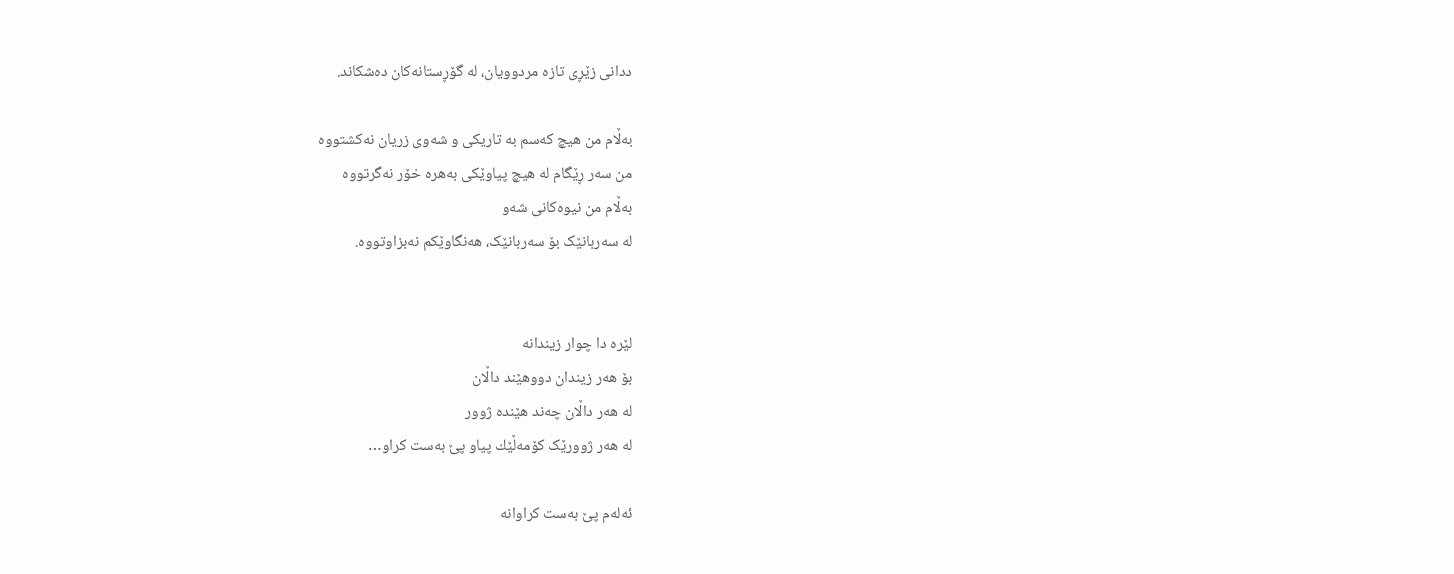ددانی زێڕی تازە مردوویان، لە گۆڕستانەکان دەشکاند.

بەڵام من هیچ کەسم بە تاریکی و شەوی زریان نەکشتووە
من سەر ڕێگام لە هیچ پیاوێکی بەهرە خۆر نەگرتووە
بەڵام من نیوەکانی شەو
لە سەربانێک بۆ سەربانێک، هەنگاوێکم نەبزاوتووە.


لێرە دا چوار زیندانە
بۆ هەر زیندان دووهێند داڵان
لە هەر داڵان چەند هێندە ژوور
لە هەر ژوورێک کۆمەڵێك پیاو پێ بەست کراو…

ئەلەم پێ بەست کراوانە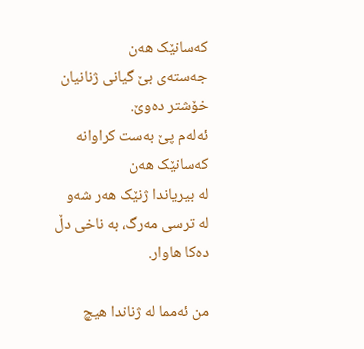کەسانێک هەن
جەستەی بێ گیانی ژنانیان خۆشتر دەوێ.
ئەلەم پێ بەست کراوانە
کەسانێک هەن
لە بیریاندا ژنێک هەر شەو
لە ترسی مەرگ، بە ناخی دڵ دەکا هاوار.

من ئەمما لە ژناندا هیچ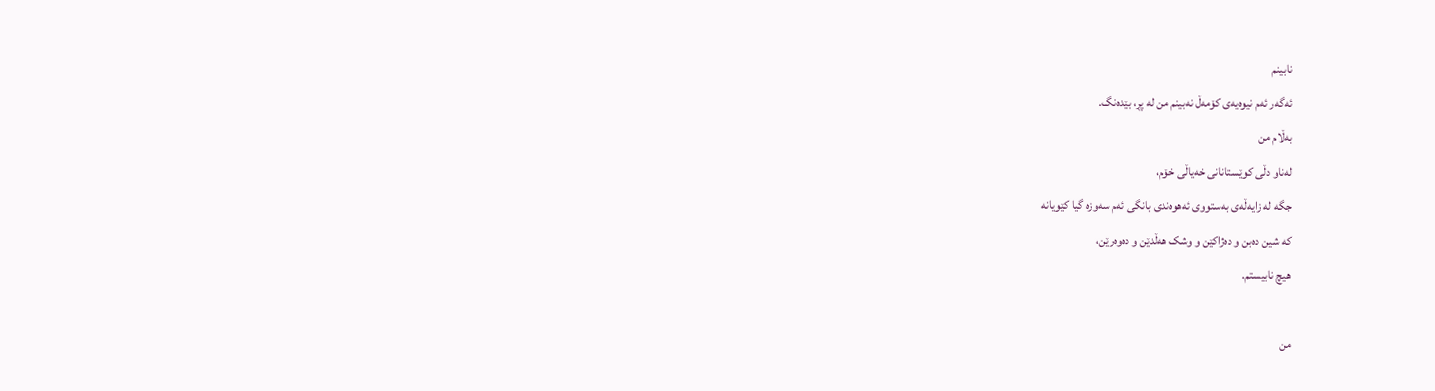نابینم
ئەگەر ئەم نیوەیەی کۆمەڵ نەبینم من لە پڕ، بێدەنگ.
بەڵام من
لەناو دڵی کوێستانانی خەیاڵی خۆم،
جگە لە زایەڵەی بەستووی ئەهوەندی بانگی ئەم سەوزە گیا کێویانە
کە شین دەبن و دەژاکێن و وشک هەڵدێن و دەوەرێن،
هیچ نابیستم.

من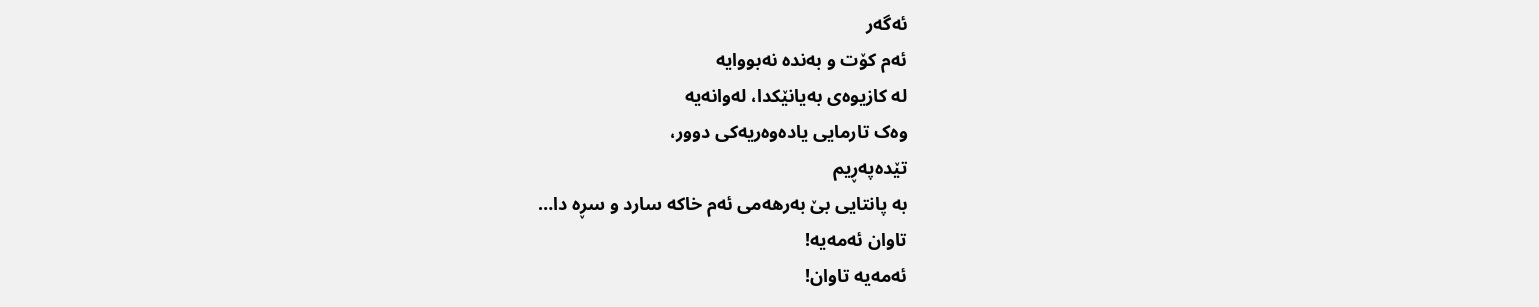ئەگەر
ئەم کۆت و بەندە نەبووایە
لە کازیوەی بەیانێکدا، لەوانەیە
وەک تارمایی یادەوەریەکی دوور،
تێدەپەڕیم
بە پانتایی بێ بەرهەمی ئەم خاکە سارد و سڕە دا…
تاوان ئەمەیە!
ئەمەیە تاوان!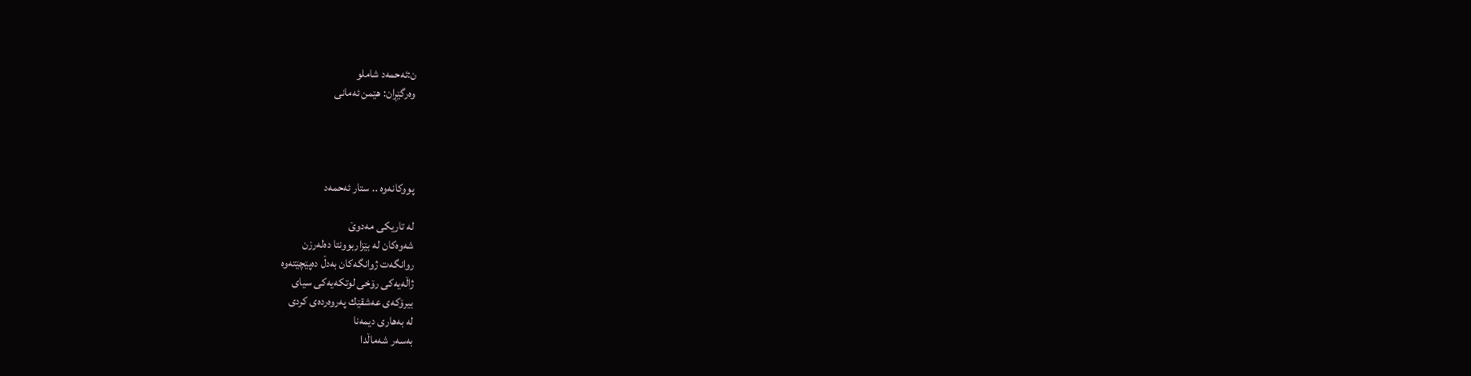ن:ئەحمەد شاملو
وەرگێڕان: هێمن ئەمانی




پووكانه‌وه‌ .. ستار ئه‌حمه‌د

له‌ تاریكی مه‌دوێ
شه‌وه‌كان له‌ بێزاربوونتا ده‌له‌رزن
روانگه‌ت ژوانگه‌كان به‌دڵ ده‌پێچێته‌وه‌
ژاڵه‌یه‌كی رۆخی لوتكه‌یه‌كی سیای
بیرۆكه‌ی عه‌شقێك په‌روه‌رده‌ی كردی
له‌ به‌هاری دیمه‌نا
به‌سه‌ر شه‌ماڵدا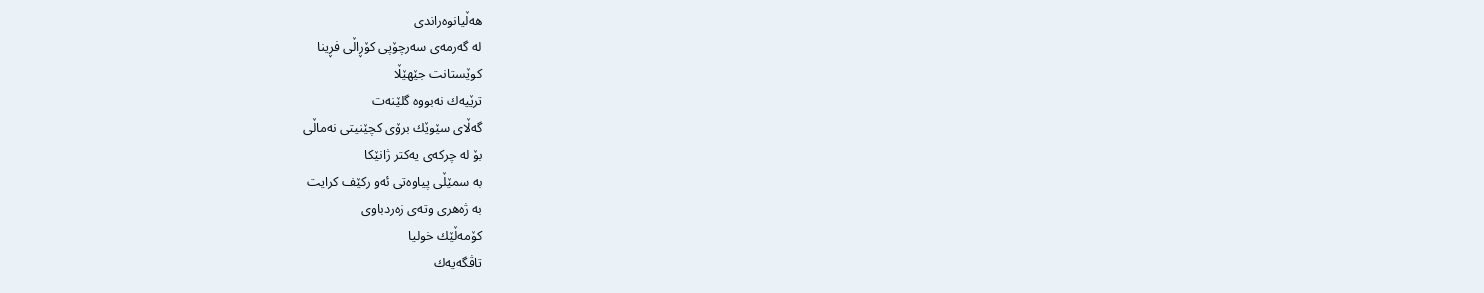هه‌ڵیانوه‌راندی
له‌ گه‌رمه‌ی سه‌رچۆپی كۆڕاڵی فڕینا
كوێستانت جێهێڵا
ترێیه‌ك نه‌بووه‌ گلێنه‌ت
گه‌ڵای سێوێك برۆی كچێنیتی نه‌ماڵی
بۆ له‌ چركه‌ی یه‌كتر ژانێكا
به‌ سمێڵی پیاوه‌تی ئه‌و ركێف كرایت
به‌ ژه‌هری وته‌ی زه‌ردباوی
كۆمه‌ڵێك خولیا
تاڤگه‌یه‌ك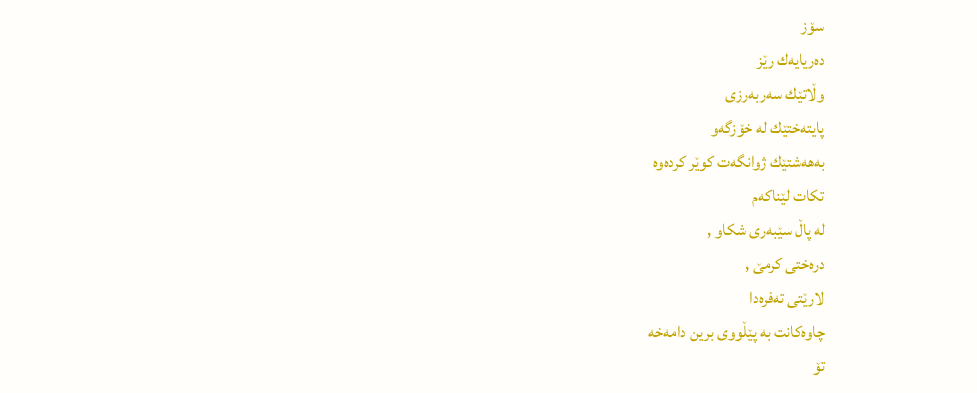سۆز
ده‌ریایه‌ك رێز
وڵاتێك سه‌ربه‌رزی
پایته‌ختێك له‌ خۆزگه‌و
به‌هه‌شتێك ژوانگه‌ت كوێر كرده‌وه‌
تكات لێناكه‌م
له‌ پاڵ سێبه‌ری شكاو ,
دره‌ختی كرمێ ,
لارێتی ته‌فره‌دا
چاوه‌كانت به‌ پێڵووی برین دامه‌خه‌
تۆ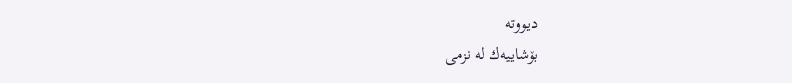دیووته‌
بۆشاییه‌ك له‌ نزمی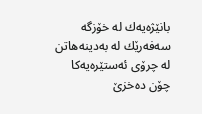بانێژه‌یه‌ك له‌ خۆزگه‌
سه‌فه‌رێك له‌ به‌دینه‌هاتن
له‌ چرۆی ئه‌ستێره‌یه‌كا
چۆن ده‌خزێ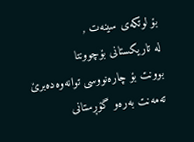بۆ لوتكه‌ی سینه‌ت ,
له‌ تاریكستانی بۆچوونتا
بوونت بۆ چاره‌نووسی توانه‌وه‌ده‌برێ
ته‌مه‌نت به‌ره‌و گۆڕستانی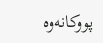پووكانه‌وه‌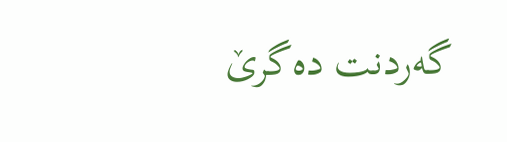گه‌ردنت ده‌گرێ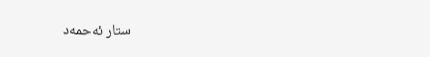ستار ئه‌حمه‌د